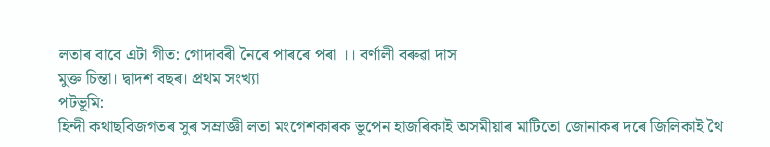লতাৰ বাবে এটা গীত: গোদাবৰী নৈৰে পাৰৰে পৰা ।। বৰ্ণালী বৰুৱা দাস
মুক্ত চিন্তা। দ্বাদশ বছৰ। প্ৰথম সংখ্যা
পটভূমি:
হিন্দী কথাছবিজগতৰ সুৰ সম্ৰাজ্ঞী লতা মংগেশকাৰক ভূপেন হাজৰিকাই অসমীয়াৰ মাটিতো জোনাকৰ দৰে জিলিকাই থৈ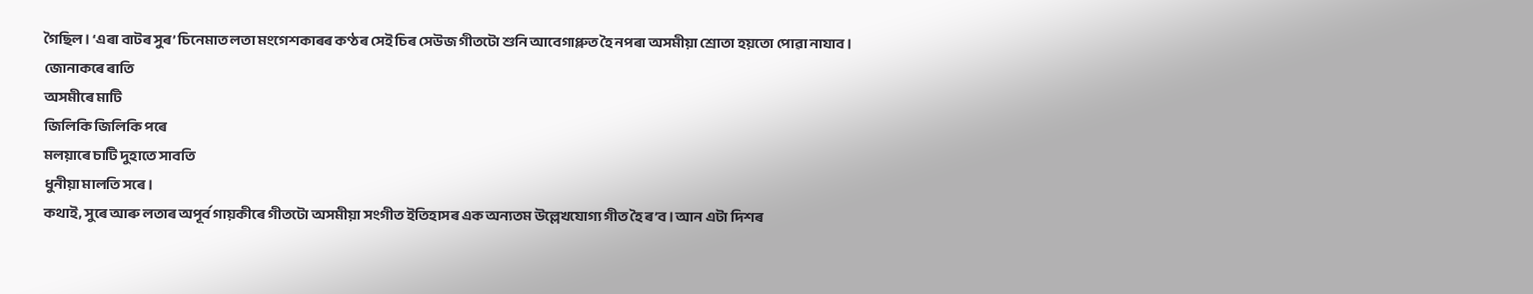গৈছিল। ‘এৰা বাটৰ সুৰ’ চিনেমাত লতা মংগেশকাৰৰ কণ্ঠৰ সেই চিৰ সেউজ গীতটো শুনি আবেগাপ্লুত হৈ নপৰা অসমীয়া শ্ৰোতা হয়তো পোৱা নাযাব।
জোনাকৰে ৰাতি
অসমীৰে মাটি
জিলিকি জিলিকি পৰে
মলয়াৰে চাটি দুহাতে সাবতি
ধুনীয়া মালতি সৰে।
কথাই, সুৰে আৰু লতাৰ অপূৰ্ব গায়কীৰে গীতটো অসমীয়া সংগীত ইতিহাসৰ এক অন্যতম উল্লেখযোগ্য গীত হৈ ৰ’ব। আন এটা দিশৰ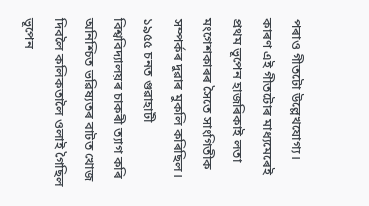পৰাও গীতটো উল্লেখযোগ্য। কাৰণ এই গীতটোৰ মাধ্যমেৰেই প্ৰথম ভূপেন হাজৰিকাই লতা মংগেশকাৰৰ সৈতে সাংগিতীক সম্পৰ্কৰ দুৱাৰ মুকলি কৰিছিল।
১৯৫৫ চনত গুৱাহাটী বিশ্ববিদ্যালয়ৰ চাকৰী ত্যাগ কৰি অনিশ্চিত ভৱিষ্যতৰ বাটত খোজ দিবলৈ কলিকতালৈ ওলাই গৈছিল ভূপেন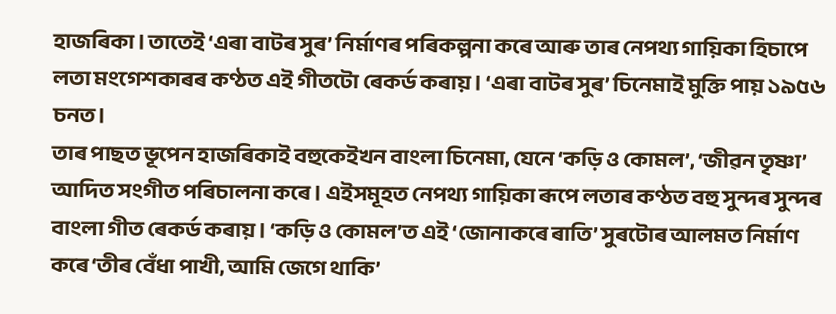হাজৰিকা। তাতেই ‘এৰা বাটৰ সুৰ’ নিৰ্মাণৰ পৰিকল্পনা কৰে আৰু তাৰ নেপথ্য গায়িকা হিচাপে লতা মংগেশকাৰৰ কণ্ঠত এই গীতটো ৰেকৰ্ড কৰায়। ‘এৰা বাটৰ সুৰ’ চিনেমাই মুক্তি পায় ১৯৫৬ চনত।
তাৰ পাছত ভূপেন হাজৰিকাই বহুকেইখন বাংলা চিনেমা, যেনে ‘কড়ি ও কোমল’, ‘জীৱন তৃষ্ণা’ আদিত সংগীত পৰিচালনা কৰে। এইসমূহত নেপথ্য গায়িকা ৰূপে লতাৰ কণ্ঠত বহু সুন্দৰ সুন্দৰ বাংলা গীত ৰেকৰ্ড কৰায়। ‘কড়ি ও কোমল’ত এই ‘জোনাকৰে ৰাতি’ সুৰটোৰ আলমত নিৰ্মাণ কৰে ‘তীৰ বেঁধা পাখী, আমি জেগে থাকি’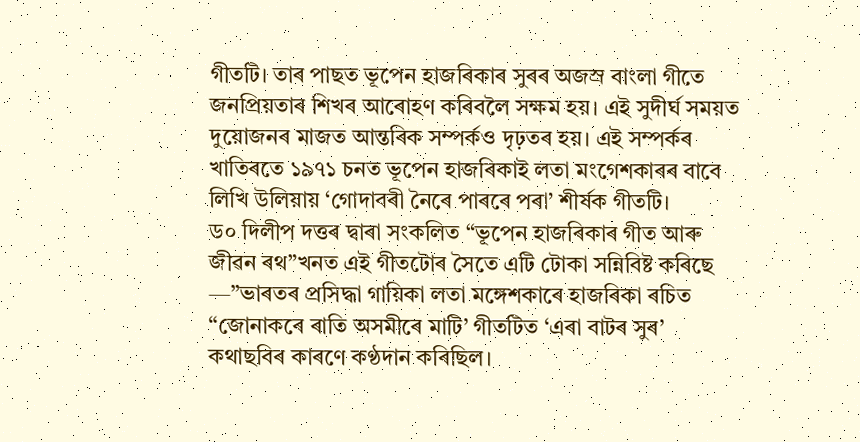গীতটি। তাৰ পাছত ভূপেন হাজৰিকাৰ সুৰৰ অজস্ৰ বাংলা গীতে জনপ্ৰিয়তাৰ শিখৰ আৰোহণ কৰিবলৈ সক্ষম হয়। এই সুদীৰ্ঘ সময়ত দুয়োজনৰ মাজত আন্তৰিক সম্পৰ্কও দৃঢ়তৰ হয়। এই সম্পৰ্কৰ খাতিৰতে ১৯৭১ চনত ভূপেন হাজৰিকাই লতা মংগেশকাৰৰ বাবে লিখি উলিয়ায় ‘গোদাবৰী নৈৰে পাৰৰে পৰা’ শীৰ্ষক গীতটি।
ড০ দিলীপ দত্তৰ দ্বাৰা সংকলিত “ভূপেন হাজৰিকাৰ গীত আৰু জীৱন ৰথ”খনত এই গীতটোৰ সৈতে এটি টোকা সন্নিবিষ্ট কৰিছে —”ভাৰতৰ প্রসিদ্ধা গায়িকা লতা মঙ্গেশকাৰে হাজৰিকা ৰচিত “জোনাকৰে ৰাতি অসমীৰে মাটি’ গীতটিত ‘এৰা বাটৰ সুৰ’ কথাছবিৰ কাৰণে কণ্ঠদান কৰিছিল।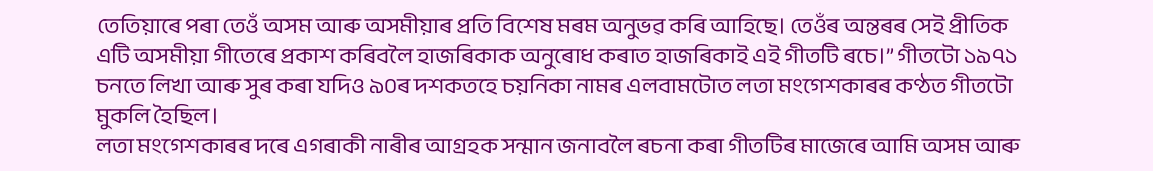তেতিয়াৰে পৰা তেওঁ অসম আৰু অসমীয়াৰ প্রতি বিশেষ মৰম অনুভৱ কৰি আহিছে। তেওঁৰ অন্তৰৰ সেই প্রীতিক এটি অসমীয়া গীতেৰে প্রকাশ কৰিবলৈ হাজৰিকাক অনুৰোধ কৰাত হাজৰিকাই এই গীতটি ৰচে।” গীতটো ১৯৭১ চনতে লিখা আৰু সুৰ কৰা যদিও ৯০ৰ দশকতহে চয়নিকা নামৰ এলবামটোত লতা মংগেশকাৰৰ কণ্ঠত গীতটো মুকলি হৈছিল।
লতা মংগেশকাৰৰ দৰে এগৰাকী নাৰীৰ আগ্ৰহক সন্মান জনাবলৈ ৰচনা কৰা গীতটিৰ মাজেৰে আমি অসম আৰু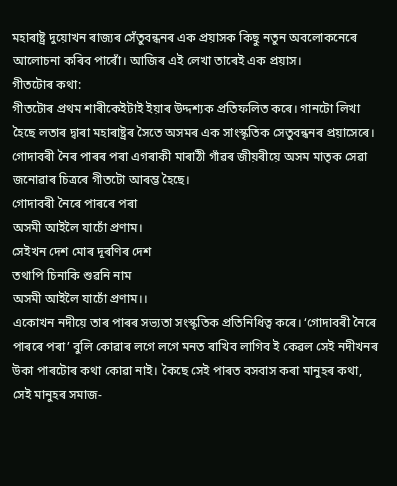মহাৰাষ্ট্ৰ দুয়োখন ৰাজ্যৰ সেঁতুবন্ধনৰ এক প্ৰয়াসক কিছু নতুন অবলোকনেৰে আলোচনা কৰিব পাৰোঁ। আজিৰ এই লেখা তাৰেই এক প্ৰয়াস।
গীতটোৰ কথা:
গীতটোৰ প্ৰথম শাৰীকেইটাই ইয়াৰ উদ্দশ্যক প্ৰতিফলিত কৰে। গানটো লিখা হৈছে লতাৰ দ্বাৰা মহাৰাষ্ট্ৰৰ সৈতে অসমৰ এক সাংস্কৃতিক সেতুবন্ধনৰ প্ৰয়াসেৰে। গোদাবৰী নৈৰ পাৰৰ পৰা এগৰাকী মাৰাঠী গাঁৱৰ জীয়ৰীয়ে অসম মাতৃক সেৱা জনোৱাৰ চিত্ৰৰে গীতটো আৰম্ভ হৈছে।
গোদাবৰী নৈৰে পাৰৰে পৰা
অসমী আইলৈ যাচোঁ প্রণাম।
সেইখন দেশ মোৰ দূৰণিৰ দেশ
তথাপি চিনাকি শুৱনি নাম
অসমী আইলৈ যাচোঁ প্রণাম।।
একোখন নদীয়ে তাৰ পাৰৰ সভ্যতা সংস্কৃতিক প্ৰতিনিধিত্ব কৰে। ‘গোদাবৰী নৈৰে পাৰৰে পৰা’ বুলি কোৱাৰ লগে লগে মনত ৰাখিব লাগিব ই কেৱল সেই নদীখনৰ উকা পাৰটোৰ কথা কোৱা নাই। কৈছে সেই পাৰত বসবাস কৰা মানুহৰ কথা, সেই মানুহৰ সমাজ-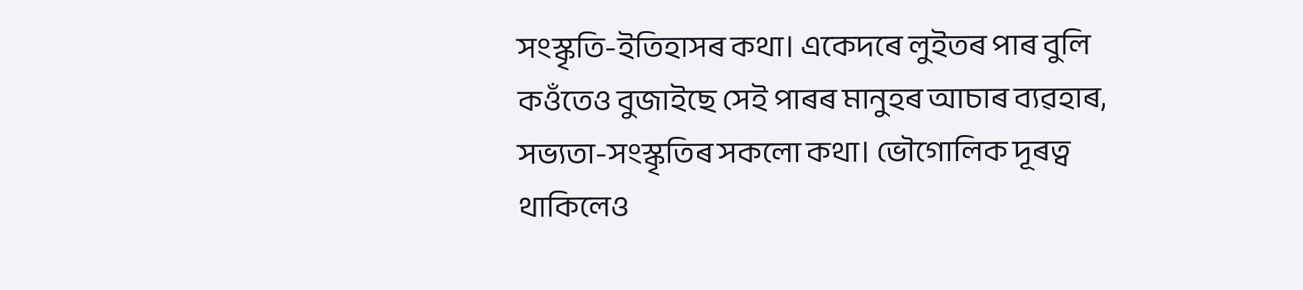সংস্কৃতি-ইতিহাসৰ কথা। একেদৰে লুইতৰ পাৰ বুলি কওঁতেও বুজাইছে সেই পাৰৰ মানুহৰ আচাৰ ব্যৱহাৰ, সভ্যতা-সংস্কৃতিৰ সকলো কথা। ভৌগোলিক দূৰত্ব থাকিলেও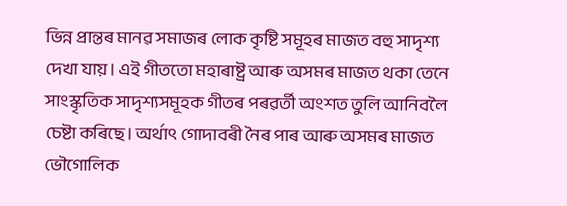ভিন্ন প্ৰান্তৰ মানৱ সমাজৰ লোক কৃষ্টি সমূহৰ মাজত বহু সাদৃশ্য দেখা যায়। এই গীততো মহাৰাষ্ট্ৰ আৰু অসমৰ মাজত থকা তেনে সাংস্কৃতিক সাদৃশ্যসমূহক গীতৰ পৰৱৰ্তী অংশত তুলি আনিবলৈ চেষ্টা কৰিছে। অৰ্থাৎ গোদাবৰী নৈৰ পাৰ আৰু অসমৰ মাজত ভৌগোলিক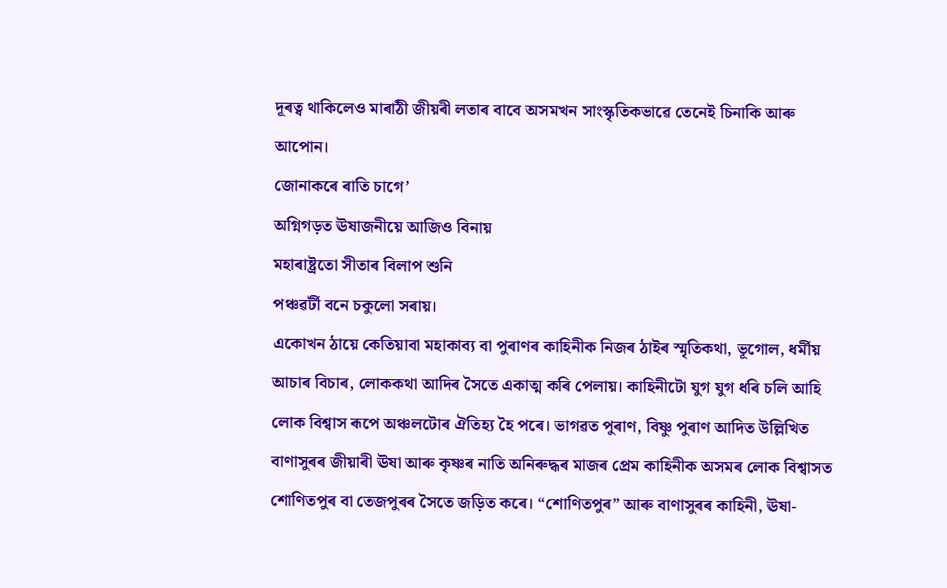দূৰত্ব থাকিলেও মাৰাঠী জীয়ৰী লতাৰ বাবে অসমখন সাংস্কৃতিকভাৱে তেনেই চিনাকি আৰু আপোন।
জোনাকৰে ৰাতি চাগে’
অগ্নিগড়ত ঊষাজনীয়ে আজিও বিনায়
মহাৰাষ্ট্ৰতো সীতাৰ বিলাপ শুনি
পঞ্চৱৰ্টী বনে চকুলো সৰায়।
একোখন ঠায়ে কেতিয়াবা মহাকাব্য বা পুৰাণৰ কাহিনীক নিজৰ ঠাইৰ স্মৃতিকথা, ভূগোল, ধৰ্মীয় আচাৰ বিচাৰ, লোককথা আদিৰ সৈতে একাত্ম কৰি পেলায়। কাহিনীটো যুগ যুগ ধৰি চলি আহি লোক বিশ্বাস ৰূপে অঞ্চলটোৰ ঐতিহ্য হৈ পৰে। ভাগৱত পুৰাণ, বিষ্ণু পুৰাণ আদিত উল্লিখিত বাণাসুৰৰ জীয়াৰী ঊষা আৰু কৃষ্ণৰ নাতি অনিৰুদ্ধৰ মাজৰ প্ৰেম কাহিনীক অসমৰ লোক বিশ্বাসত শোণিতপুৰ বা তেজপুৰৰ সৈতে জড়িত কৰে। “শোণিতপুৰ” আৰু বাণাসুৰৰ কাহিনী, ঊষা-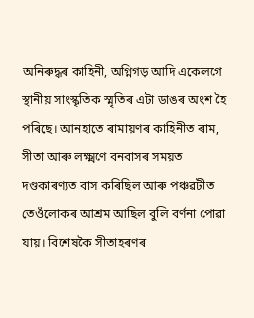অনিৰুদ্ধৰ কাহিনী, অগ্নিগড় আদি একেলগে স্থানীয় সাংস্কৃতিক স্মৃতিৰ এটা ডাঙৰ অংশ হৈ পৰিছে। আনহাতে ৰামায়ণৰ কাহিনীত ৰাম, সীতা আৰু লক্ষ্মণে বনবাসৰ সময়ত দণ্ডকাৰণ্যত বাস কৰিছিল আৰু পঞ্চৱটীত তেওঁলোকৰ আশ্ৰম আছিল বুলি বৰ্ণনা পোৱা যায়। বিশেষকৈ সীতাহৰণৰ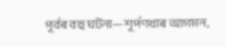পূৰ্বৰ বহু ঘটনা—শূৰ্পণখাৰ আগমন,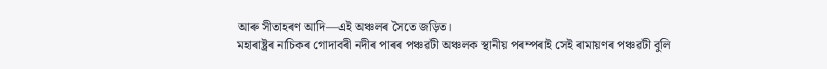আৰু সীতাহৰণ আদি—এই অঞ্চলৰ সৈতে জড়িত।
মহাৰাষ্ট্ৰৰ নাচিকৰ গোদাবৰী নদীৰ পাৰৰ পঞ্চৱটী অঞ্চলক স্থানীয় পৰম্পৰাই সেই ৰামায়ণৰ পঞ্চৱটী বুলি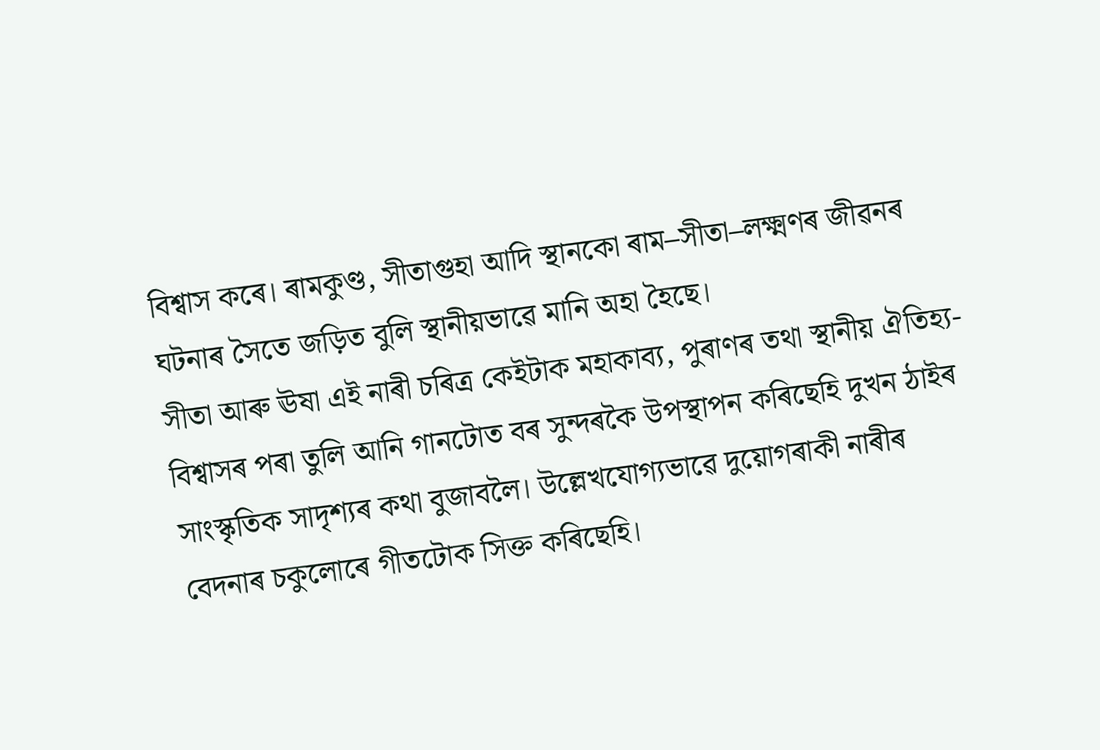বিশ্বাস কৰে। ৰামকুণ্ড, সীতাগুহা আদি স্থানকো ৰাম–সীতা–লক্ষ্মণৰ জীৱনৰ ঘটনাৰ সৈতে জড়িত বুলি স্থানীয়ভাৱে মানি অহা হৈছে।
সীতা আৰু ঊষা এই নাৰী চৰিত্ৰ কেইটাক মহাকাব্য, পুৰাণৰ তথা স্থানীয় ঐতিহ্য-বিশ্বাসৰ পৰা তুলি আনি গানটোত বৰ সুন্দৰকৈ উপস্থাপন কৰিছেহি দুখন ঠাইৰ সাংস্কৃতিক সাদৃশ্যৰ কথা বুজাবলৈ। উল্লেখযোগ্যভাৱে দুয়োগৰাকী নাৰীৰ বেদনাৰ চকুলোৰে গীতটোক সিক্ত কৰিছেহি।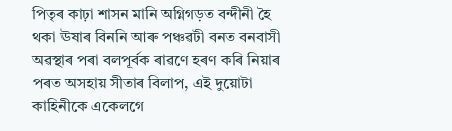পিতৃৰ কাঢ়া শাসন মানি অগ্নিগড়ত বন্দীনী হৈ থকা ঊষাৰ বিননি আৰু পঞ্চৱটী বনত বনবাসী অৱস্থাৰ পৰা বলপূৰ্বক ৰাৱণে হৰণ কৰি নিয়াৰ পৰত অসহায় সীতাৰ বিলাপ, এই দুয়োটা কাহিনীকে একেলগে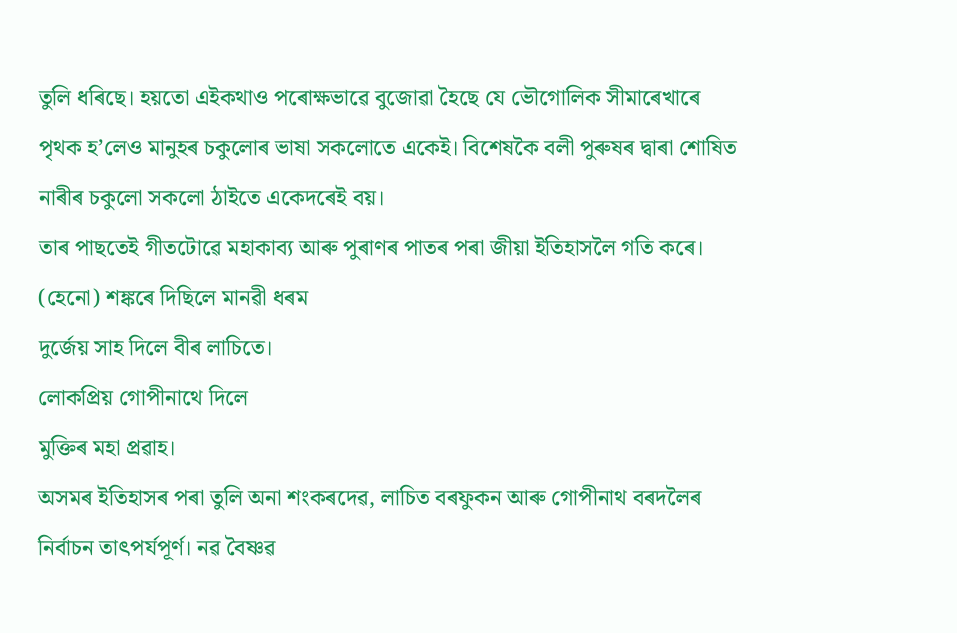তুলি ধৰিছে। হয়তো এইকথাও পৰোক্ষভাৱে বুজোৱা হৈছে যে ভৌগোলিক সীমাৰেখাৰে পৃথক হ’লেও মানুহৰ চকুলোৰ ভাষা সকলোতে একেই। বিশেষকৈ বলী পুৰুষৰ দ্বাৰা শোষিত নাৰীৰ চকুলো সকলো ঠাইতে একেদৰেই বয়।
তাৰ পাছতেই গীতটোৱে মহাকাব্য আৰু পুৰাণৰ পাতৰ পৰা জীয়া ইতিহাসলৈ গতি কৰে।
(হেনো) শঙ্কৰে দিছিলে মানৱী ধৰম
দুর্জেয় সাহ দিলে বীৰ লাচিতে।
লোকপ্রিয় গোপীনাথে দিলে
মুক্তিৰ মহা প্ৰৱাহ।
অসমৰ ইতিহাসৰ পৰা তুলি অনা শংকৰদেৱ, লাচিত বৰফুকন আৰু গোপীনাথ বৰদলৈৰ নিৰ্বাচন তাৎপৰ্যপূৰ্ণ। নৱ বৈষ্ণৱ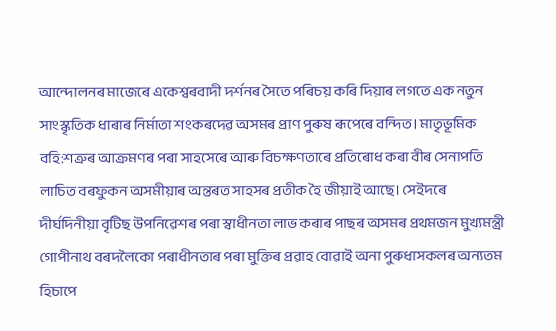আন্দোলনৰ মাজেৰে একেশ্বৰবাদী দৰ্শনৰ সৈতে পৰিচয় কৰি দিয়াৰ লগতে এক নতুন সাংস্কৃতিক ধাৰাৰ নিৰ্মাতা শংকৰদেৱ অসমৰ প্ৰাণ পুৰুষ ৰূপেৰে বন্দিত। মাতৃভূমিক বহি:শত্ৰুৰ আক্ৰমণৰ পৰা সাহসেৰে আৰু বিচক্ষণতাৰে প্ৰতিৰোধ কৰা বীৰ সেনাপতি লাচিত বৰফুকন অসমীয়াৰ অন্তৰত সাহসৰ প্ৰতীক হৈ জীয়াই আছে। সেইদৰে দীৰ্ঘদিনীয়া বৃটিছ উপনিৱেশৰ পৰা স্বাধীনতা লাভ কৰাৰ পাছৰ অসমৰ প্ৰথমজন মুখ্যমন্ত্ৰী গোপীনাথ বৰদলৈকো পৰাধীনতাৰ পৰা মুক্তিৰ প্ৰৱাহ বোৱাই অনা পুৰুধাসকলৰ অন্যতম হিচাপে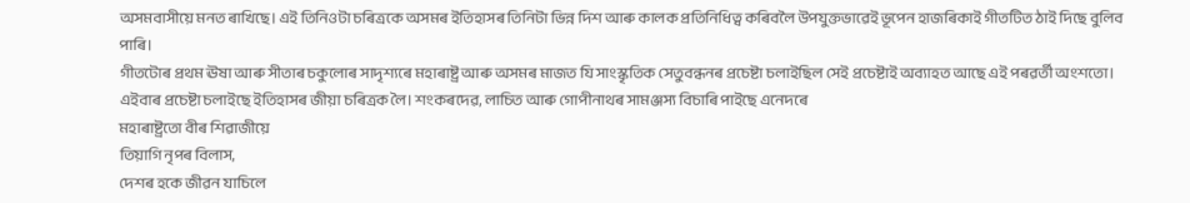অসমবাসীয়ে মনত ৰাখিছে। এই তিনিওটা চৰিত্ৰকে অসমৰ ইতিহাসৰ তিনিটা ভিন্ন দিশ আৰু কালক প্ৰতিনিধিত্ব কৰিবলৈ উপযুক্তভাৱেই ভূপেন হাজৰিকাই গীতটিত ঠাই দিছে বুলিব পাৰি।
গীতটোৰ প্ৰথম ঊষা আৰু সীতাৰ চকুলোৰ সাদৃশ্যৰে মহাৰাষ্ট্ৰ আৰু অসমৰ মাজত যি সাংস্কৃতিক সেতুবন্ধনৰ প্ৰচেষ্টা চলাইছিল সেই প্ৰচেষ্টাই অব্যাহত আছে এই পৰৱৰ্তী অংশতো। এইবাৰ প্ৰচেষ্টা চলাইছে ইতিহাসৰ জীয়া চৰিত্ৰক লৈ। শংকৰদেৱ, লাচিত আৰু গোপীনাথৰ সামঞ্জস্য বিচাৰি পাইছে এনেদৰে
মহাৰাষ্ট্ৰতো বীৰ শিৱাজীয়ে
তিয়াগি নৃপৰ বিলাস,
দেশৰ হকে জীৱন যাচিলে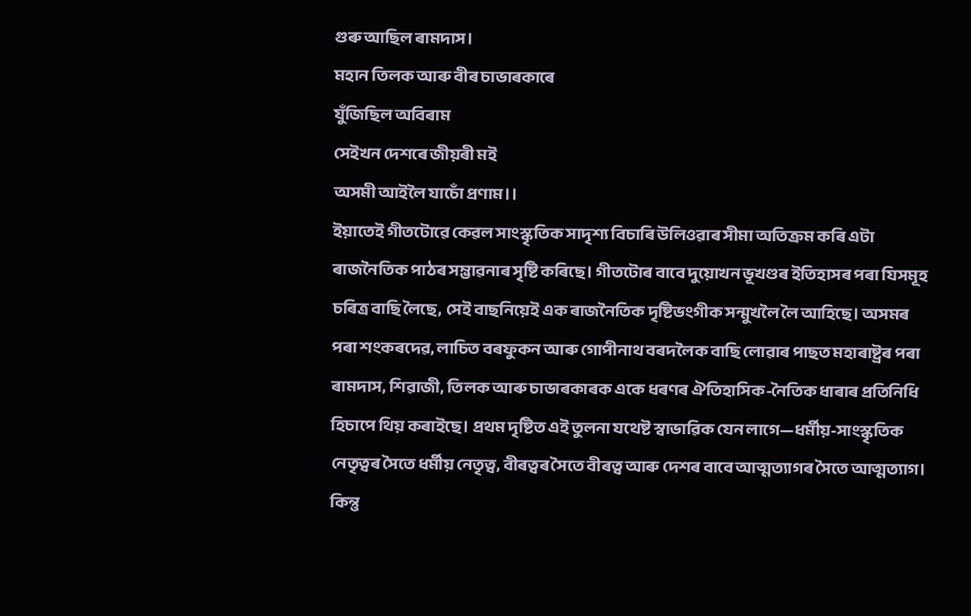গুৰু আছিল ৰামদাস।
মহান তিলক আৰু বীৰ চাভাৰকাৰে
যুঁজিছিল অবিৰাম
সেইখন দেশৰে জীয়ৰী মই
অসমী আইলৈ যাচোঁ প্রণাম।।
ইয়াতেই গীতটোৱে কেৱল সাংস্কৃতিক সাদৃশ্য বিচাৰি উলিওৱাৰ সীমা অতিক্ৰম কৰি এটা ৰাজনৈতিক পাঠৰ সম্ভাৱনাৰ সৃষ্টি কৰিছে। গীতটোৰ বাবে দুয়োখন ভূখণ্ডৰ ইতিহাসৰ পৰা যিসমূহ চৰিত্ৰ বাছি লৈছে, সেই বাছনিয়েই এক ৰাজনৈতিক দৃষ্টিভংগীক সন্মুখলৈ লৈ আহিছে। অসমৰ পৰা শংকৰদেৱ, লাচিত বৰফুকন আৰু গোপীনাথ বৰদলৈক বাছি লোৱাৰ পাছত মহাৰাষ্ট্ৰৰ পৰা ৰামদাস, শিৱাজী, তিলক আৰু চাভাৰকাৰক একে ধৰণৰ ঐতিহাসিক-নৈতিক ধাৰাৰ প্ৰতিনিধি হিচাপে থিয় কৰাইছে। প্ৰথম দৃষ্টিত এই তুলনা যথেষ্ট স্বাভাৱিক যেন লাগে—ধৰ্মীয়-সাংস্কৃতিক নেতৃত্বৰ সৈতে ধৰ্মীয় নেতৃত্ব, বীৰত্বৰ সৈতে বীৰত্ব আৰু দেশৰ বাবে আত্মত্যাগৰ সৈতে আত্মত্যাগ। কিন্তু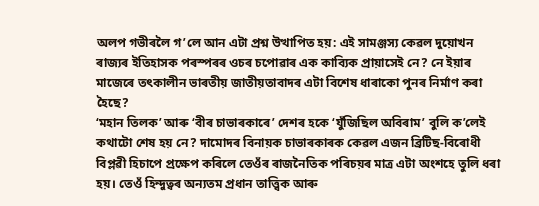অলপ গভীৰলৈ গ’লে আন এটা প্ৰশ্ন উত্থাপিত হয়: এই সামঞ্জস্য কেৱল দুয়োখন ৰাজ্যৰ ইতিহাসক পৰস্পৰৰ ওচৰ চপোৱাৰ এক কাব্যিক প্ৰায়াসেই নে? নে ইয়াৰ মাজেৰে তৎকালীন ভাৰতীয় জাতীয়তাবাদৰ এটা বিশেষ ধাৰাকো পুনৰ নিৰ্মাণ কৰা হৈছে?
‘মহান তিলক’ আৰু ‘বীৰ চাভাৰকাৰে’ দেশৰ হকে ‘যুঁজিছিল অবিৰাম’ বুলি ক’লেই কথাটো শেষ হয় নে? দামোদৰ বিনায়ক চাভাৰকাৰক কেৱল এজন ব্ৰিটিছ-বিৰোধী বিপ্লৱী হিচাপে প্ৰক্ষেপ কৰিলে তেওঁৰ ৰাজনৈতিক পৰিচয়ৰ মাত্ৰ এটা অংশহে তুলি ধৰা হয়। তেওঁ হিন্দুত্বৰ অন্যতম প্ৰধান তাত্ত্বিক আৰু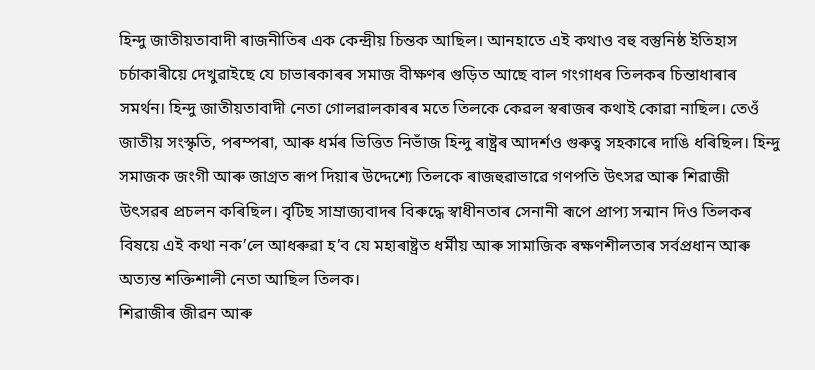হিন্দু জাতীয়তাবাদী ৰাজনীতিৰ এক কেন্দ্ৰীয় চিন্তক আছিল। আনহাতে এই কথাও বহু বস্তুনিষ্ঠ ইতিহাস চৰ্চাকাৰীয়ে দেখুৱাইছে যে চাভাৰকাৰৰ সমাজ বীক্ষণৰ গুড়িত আছে বাল গংগাধৰ তিলকৰ চিন্তাধাৰাৰ সমৰ্থন। হিন্দু জাতীয়তাবাদী নেতা গোলৱালকাৰৰ মতে তিলকে কেৱল স্বৰাজৰ কথাই কোৱা নাছিল। তেওঁ জাতীয় সংস্কৃতি, পৰম্পৰা, আৰু ধৰ্মৰ ভিত্তিত নিভাঁজ হিন্দু ৰাষ্ট্ৰৰ আদৰ্শও গুৰুত্ব সহকাৰে দাঙি ধৰিছিল। হিন্দু সমাজক জংগী আৰু জাগ্ৰত ৰূপ দিয়াৰ উদ্দেশ্যে তিলকে ৰাজহুৱাভাৱে গণপতি উৎসৱ আৰু শিৱাজী উৎসৱৰ প্ৰচলন কৰিছিল। বৃটিছ সাম্ৰাজ্যবাদৰ বিৰুদ্ধে স্বাধীনতাৰ সেনানী ৰূপে প্ৰাপ্য সন্মান দিও তিলকৰ বিষয়ে এই কথা নক’লে আধৰুৱা হ’ব যে মহাৰাষ্ট্ৰত ধৰ্মীয় আৰু সামাজিক ৰক্ষণশীলতাৰ সৰ্বপ্ৰধান আৰু অত্যন্ত শক্তিশালী নেতা আছিল তিলক।
শিৱাজীৰ জীৱন আৰু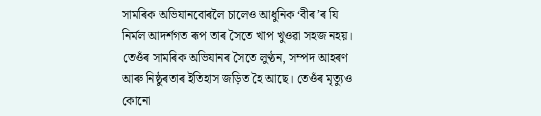সামৰিক অভিযানবোৰলৈ চালেও আধুনিক ‘বীৰ’ৰ যি নিৰ্মল আদৰ্শগত ৰূপ তাৰ সৈতে খাপ খুওৱা সহজ নহয়। তেওঁৰ সামৰিক অভিযানৰ সৈতে লুণ্ঠন, সম্পদ আহৰণ আৰু নিষ্ঠুৰতাৰ ইতিহাস জড়িত হৈ আছে। তেওঁৰ মৃত্যুও কোনো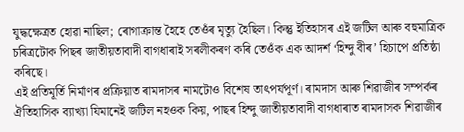যুদ্ধক্ষেত্ৰত হোৱা নাছিল; ৰোগাক্ৰান্ত হৈহে তেওঁৰ মৃত্যু হৈছিল। কিন্তু ইতিহাসৰ এই জটিল আৰু বহুমাত্ৰিক চৰিত্ৰটোক পিছৰ জাতীয়তাবাদী বাগধাৰাই সৰলীকৰণ কৰি তেওঁক এক আদৰ্শ ‘হিন্দু বীৰ’ হিচাপে প্ৰতিষ্ঠা কৰিছে।
এই প্ৰতিমূৰ্তি নিৰ্মাণৰ প্ৰক্ৰিয়াত ৰামদাসৰ নামটোও বিশেষ তাৎপৰ্যপূৰ্ণ। ৰামদাস আৰু শিৱাজীৰ সম্পৰ্কৰ ঐতিহাসিক ব্যাখ্যা যিমানেই জটিল নহওক কিয়, পাছৰ হিন্দু জাতীয়তাবাদী বাগধাৰাত ৰামদাসক শিৱাজীৰ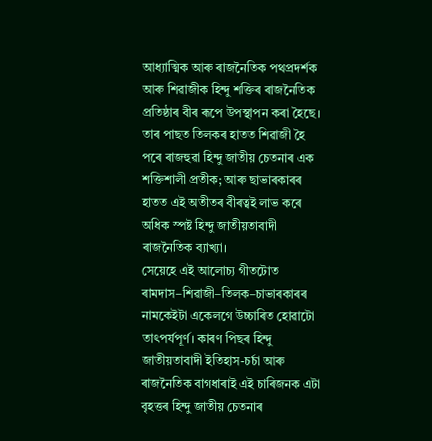আধ্যাত্মিক আৰু ৰাজনৈতিক পথপ্ৰদৰ্শক আৰু শিৱাজীক হিন্দু শক্তিৰ ৰাজনৈতিক প্ৰতিষ্ঠাৰ বীৰ ৰূপে উপস্থাপন কৰা হৈছে। তাৰ পাছত তিলকৰ হাতত শিৱাজী হৈ পৰে ৰাজহুৱা হিন্দু জাতীয় চেতনাৰ এক শক্তিশালী প্ৰতীক; আৰু ছাভাৰকাৰৰ হাতত এই অতীতৰ বীৰত্বই লাভ কৰে অধিক স্পষ্ট হিন্দু জাতীয়তাবাদী ৰাজনৈতিক ব্যাখ্যা।
সেয়েহে এই আলোচ্য গীতটোত ৰামদাস–শিৱাজী–তিলক–চাভাৰকাৰৰ নামকেইটা একেলগে উচ্চাৰিত হোৱাটো তাৎপৰ্যপূৰ্ণ। কাৰণ পিছৰ হিন্দু জাতীয়তাবাদী ইতিহাস-চৰ্চা আৰু ৰাজনৈতিক বাগধাৰাই এই চাৰিজনক এটা বৃহত্তৰ হিন্দু জাতীয় চেতনাৰ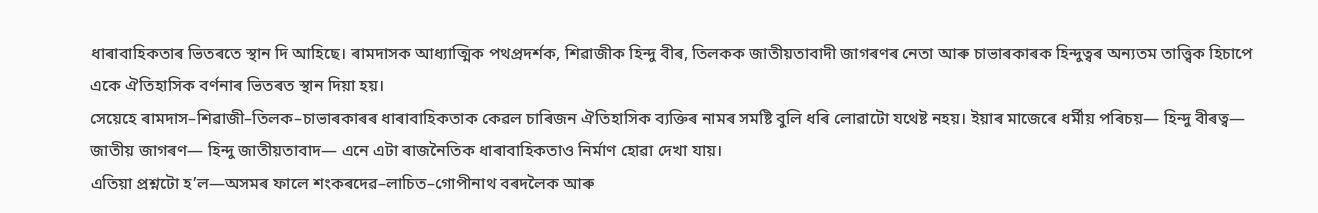ধাৰাবাহিকতাৰ ভিতৰতে স্থান দি আহিছে। ৰামদাসক আধ্যাত্মিক পথপ্ৰদৰ্শক, শিৱাজীক হিন্দু বীৰ, তিলকক জাতীয়তাবাদী জাগৰণৰ নেতা আৰু চাভাৰকাৰক হিন্দুত্বৰ অন্যতম তাত্ত্বিক হিচাপে একে ঐতিহাসিক বৰ্ণনাৰ ভিতৰত স্থান দিয়া হয়।
সেয়েহে ৰামদাস–শিৱাজী–তিলক–চাভাৰকাৰৰ ধাৰাবাহিকতাক কেৱল চাৰিজন ঐতিহাসিক ব্যক্তিৰ নামৰ সমষ্টি বুলি ধৰি লোৱাটো যথেষ্ট নহয়। ইয়াৰ মাজেৰে ধৰ্মীয় পৰিচয়— হিন্দু বীৰত্ব— জাতীয় জাগৰণ— হিন্দু জাতীয়তাবাদ— এনে এটা ৰাজনৈতিক ধাৰাবাহিকতাও নিৰ্মাণ হোৱা দেখা যায়।
এতিয়া প্ৰশ্নটো হ’ল—অসমৰ ফালে শংকৰদেৱ–লাচিত–গোপীনাথ বৰদলৈক আৰু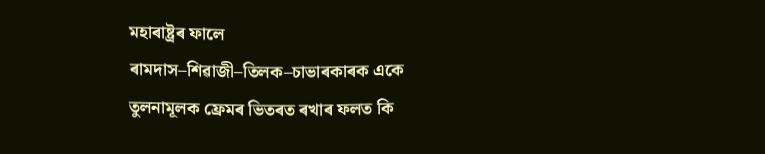মহাৰাষ্ট্ৰৰ ফালে ৰামদাস–শিৱাজী–তিলক–চাভাৰকাৰক একে তুলনামূলক ফ্ৰেমৰ ভিতৰত ৰখাৰ ফলত কি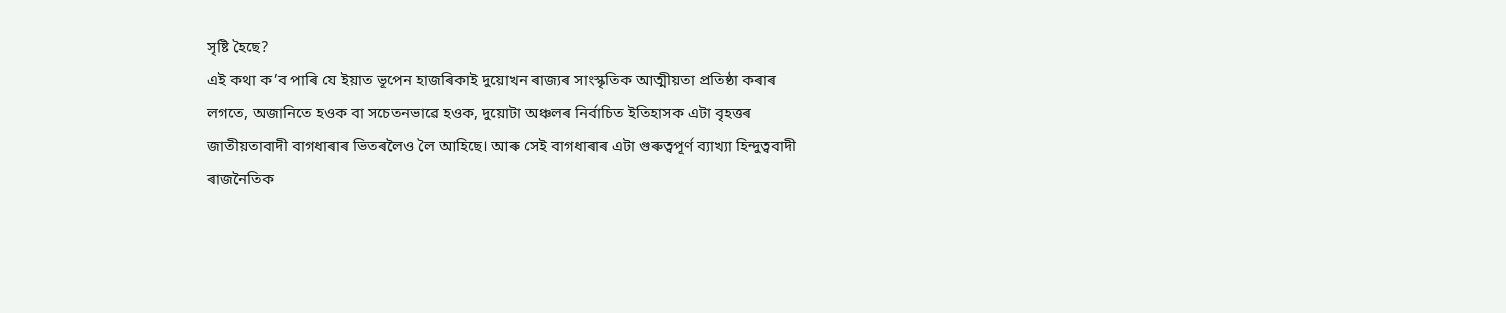সৃষ্টি হৈছে?
এই কথা ক’ব পাৰি যে ইয়াত ভূপেন হাজৰিকাই দুয়োখন ৰাজ্যৰ সাংস্কৃতিক আত্মীয়তা প্ৰতিষ্ঠা কৰাৰ লগতে, অজানিতে হওক বা সচেতনভাৱে হওক, দুয়োটা অঞ্চলৰ নিৰ্বাচিত ইতিহাসক এটা বৃহত্তৰ জাতীয়তাবাদী বাগধাৰাৰ ভিতৰলৈও লৈ আহিছে। আৰু সেই বাগধাৰাৰ এটা গুৰুত্বপূৰ্ণ ব্যাখ্যা হিন্দুত্ববাদী ৰাজনৈতিক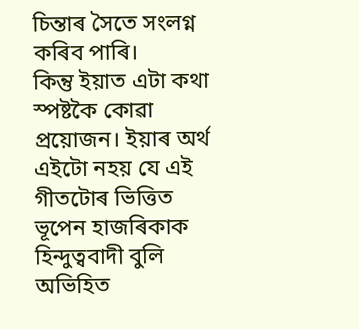চিন্তাৰ সৈতে সংলগ্ন কৰিব পাৰি।
কিন্তু ইয়াত এটা কথা স্পষ্টকৈ কোৱা প্ৰয়োজন। ইয়াৰ অৰ্থ এইটো নহয় যে এই গীতটোৰ ভিত্তিত ভূপেন হাজৰিকাক হিন্দুত্ববাদী বুলি অভিহিত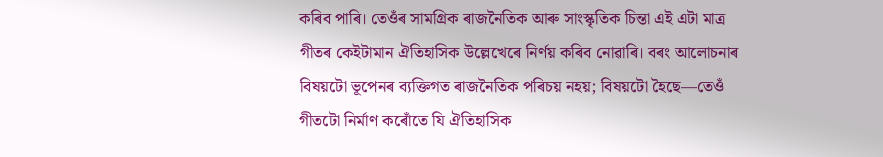কৰিব পাৰি। তেওঁৰ সামগ্ৰিক ৰাজনৈতিক আৰু সাংস্কৃতিক চিন্তা এই এটা মাত্ৰ গীতৰ কেইটামান ঐতিহাসিক উল্লেখেৰে নিৰ্ণয় কৰিব নোৱাৰি। বৰং আলোচনাৰ বিষয়টো ভূপেনৰ ব্যক্তিগত ৰাজনৈতিক পৰিচয় নহয়; বিষয়টো হৈছে—তেওঁ গীতটো নিৰ্মাণ কৰোঁতে যি ঐতিহাসিক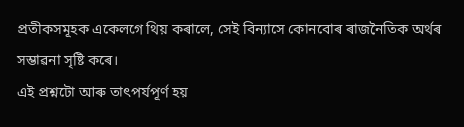প্ৰতীকসমূহক একেলগে থিয় কৰালে, সেই বিন্যাসে কোনবোৰ ৰাজনৈতিক অৰ্থৰ সম্ভাৱনা সৃষ্টি কৰে।
এই প্ৰশ্নটো আৰু তাৎপৰ্যপূৰ্ণ হয়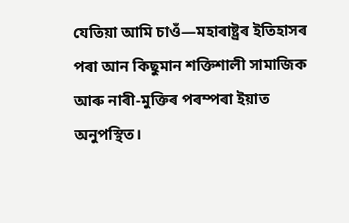যেতিয়া আমি চাওঁ—মহাৰাষ্ট্ৰৰ ইতিহাসৰ পৰা আন কিছুমান শক্তিশালী সামাজিক আৰু নাৰী-মুক্তিৰ পৰম্পৰা ইয়াত অনুপস্থিত।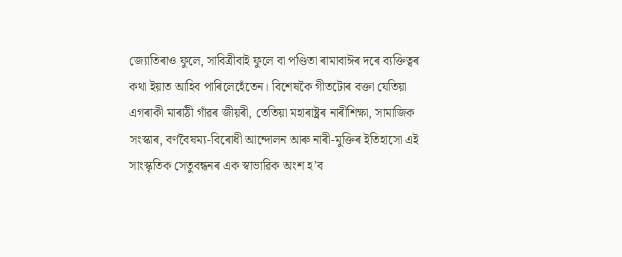জ্যোতিৰাও ফুলে, সাবিত্ৰীবাই ফুলে বা পণ্ডিতা ৰামাবাঈৰ দৰে ব্যক্তিত্বৰ কথা ইয়াত আহিব পাৰিলেহেঁতেন। বিশেষকৈ গীতটোৰ বক্তা যেতিয়া এগৰাকী মাৰাঠী গাঁৱৰ জীয়ৰী, তেতিয়া মহাৰাষ্ট্ৰৰ নাৰীশিক্ষা, সামাজিক সংস্কাৰ, বৰ্ণবৈষম্য-বিৰোধী আন্দোলন আৰু নাৰী-মুক্তিৰ ইতিহাসো এই সাংস্কৃতিক সেতুবন্ধনৰ এক স্বাভাৱিক অংশ হ’ব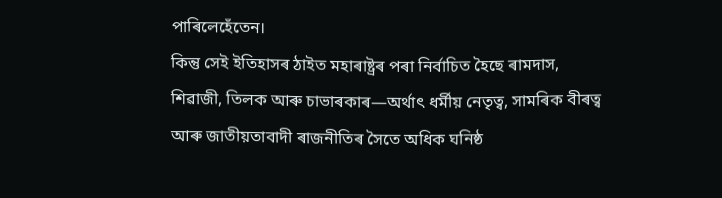পাৰিলেহেঁতেন।
কিন্তু সেই ইতিহাসৰ ঠাইত মহাৰাষ্ট্ৰৰ পৰা নিৰ্বাচিত হৈছে ৰামদাস, শিৱাজী, তিলক আৰু চাভাৰকাৰ—অৰ্থাৎ ধৰ্মীয় নেতৃত্ব, সামৰিক বীৰত্ব আৰু জাতীয়তাবাদী ৰাজনীতিৰ সৈতে অধিক ঘনিষ্ঠ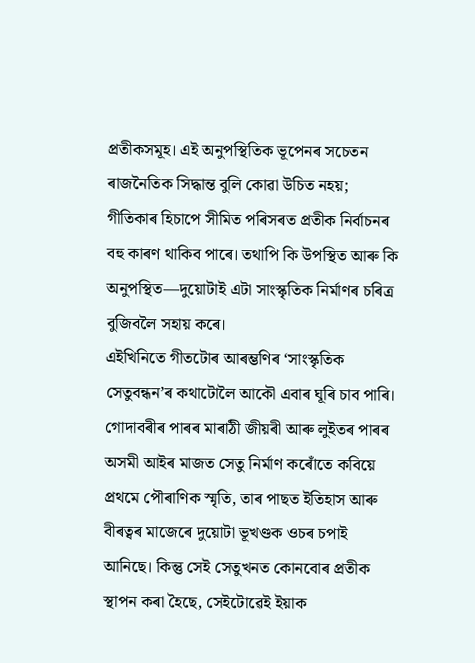প্ৰতীকসমূহ। এই অনুপস্থিতিক ভূপেনৰ সচেতন ৰাজনৈতিক সিদ্ধান্ত বুলি কোৱা উচিত নহয়; গীতিকাৰ হিচাপে সীমিত পৰিসৰত প্ৰতীক নিৰ্বাচনৰ বহু কাৰণ থাকিব পাৰে। তথাপি কি উপস্থিত আৰু কি অনুপস্থিত—দুয়োটাই এটা সাংস্কৃতিক নিৰ্মাণৰ চৰিত্ৰ বুজিবলৈ সহায় কৰে।
এইখিনিতে গীতটোৰ আৰম্ভণিৰ ‘সাংস্কৃতিক সেতুবন্ধন’ৰ কথাটোলৈ আকৌ এবাৰ ঘূৰি চাব পাৰি। গোদাবৰীৰ পাৰৰ মাৰাঠী জীয়ৰী আৰু লুইতৰ পাৰৰ অসমী আইৰ মাজত সেতু নিৰ্মাণ কৰোঁতে কবিয়ে প্ৰথমে পৌৰাণিক স্মৃতি, তাৰ পাছত ইতিহাস আৰু বীৰত্বৰ মাজেৰে দুয়োটা ভূখণ্ডক ওচৰ চপাই আনিছে। কিন্তু সেই সেতুখনত কোনবোৰ প্ৰতীক স্থাপন কৰা হৈছে, সেইটোৱেই ইয়াক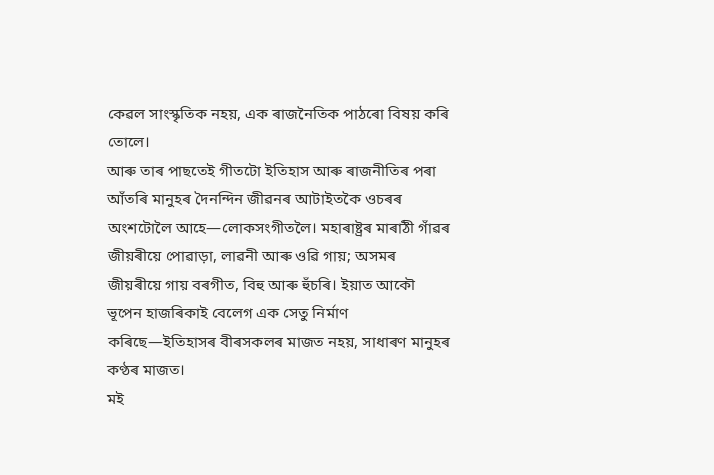কেৱল সাংস্কৃতিক নহয়, এক ৰাজনৈতিক পাঠৰো বিষয় কৰি তোলে।
আৰু তাৰ পাছতেই গীতটো ইতিহাস আৰু ৰাজনীতিৰ পৰা আঁতৰি মানুহৰ দৈনন্দিন জীৱনৰ আটাইতকৈ ওচৰৰ অংশটোলৈ আহে—লোকসংগীতলৈ। মহাৰাষ্ট্ৰৰ মাৰাঠী গাঁৱৰ জীয়ৰীয়ে পোৱাড়া, লাৱনী আৰু ওৱি গায়; অসমৰ জীয়ৰীয়ে গায় বৰগীত, বিহু আৰু হুঁচৰি। ইয়াত আকৌ ভূপেন হাজৰিকাই বেলেগ এক সেতু নিৰ্মাণ কৰিছে—ইতিহাসৰ বীৰসকলৰ মাজত নহয়, সাধাৰণ মানুহৰ কণ্ঠৰ মাজত।
মই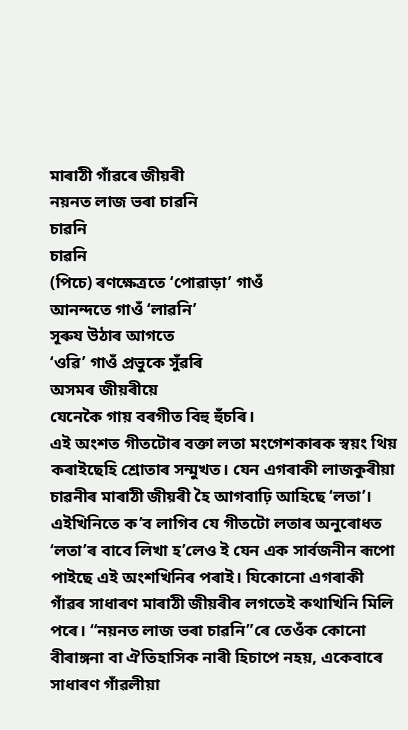মাৰাঠী গাঁৱৰে জীয়ৰী
নয়নত লাজ ভৰা চাৱনি
চাৱনি
চাৱনি
(পিচে) ৰণক্ষেত্ৰতে ‘পোৱাড়া’ গাওঁ
আনন্দতে গাওঁ ‘লাৱনি’
সূৰুয উঠাৰ আগতে
‘ওৱি’ গাওঁ প্রভুকে সুঁৱৰি
অসমৰ জীয়ৰীয়ে
যেনেকৈ গায় বৰগীত বিহু হুঁচৰি।
এই অংশত গীতটোৰ বক্তা লতা মংগেশকাৰক স্বয়ং থিয় কৰাইছেহি শ্ৰোতাৰ সন্মুখত। যেন এগৰাকী লাজকুৰীয়া চাৱনীৰ মাৰাঠী জীয়ৰী হৈ আগবাঢ়ি আহিছে ‘লতা’। এইখিনিতে ক’ব লাগিব যে গীতটো লতাৰ অনুৰোধত ‘লতা’ৰ বাবে লিখা হ’লেও ই যেন এক সাৰ্বজনীন ৰূপো পাইছে এই অংশখিনিৰ পৰাই। যিকোনো এগৰাকী গাঁৱৰ সাধাৰণ মাৰাঠী জীয়ৰীৰ লগতেই কথাখিনি মিলি পৰে। “নয়নত লাজ ভৰা চাৱনি”ৰে তেওঁক কোনো বীৰাঙ্গনা বা ঐতিহাসিক নাৰী হিচাপে নহয়, একেবাৰে সাধাৰণ গাঁৱলীয়া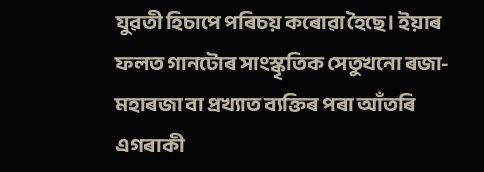যুৱতী হিচাপে পৰিচয় কৰোৱা হৈছে। ইয়াৰ ফলত গানটোৰ সাংস্কৃতিক সেতুখনো ৰজা-মহাৰজা বা প্ৰখ্যাত ব্যক্তিৰ পৰা আঁতৰি এগৰাকী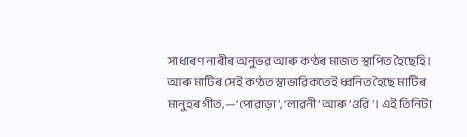সাধাৰণ নাৰীৰ অনুভৱ আৰু কণ্ঠৰ মাজত স্থাপিত হৈছেহি। আৰু মাটিৰ সেই কণ্ঠত স্বাভাৱিকতেই ধ্বনিত হৈছে মাটিৰ মানুহৰ গীত,—‘পোৱাড়া’, ‘লাৱনী’ আৰু ‘ওৱি’। এই তিনিটা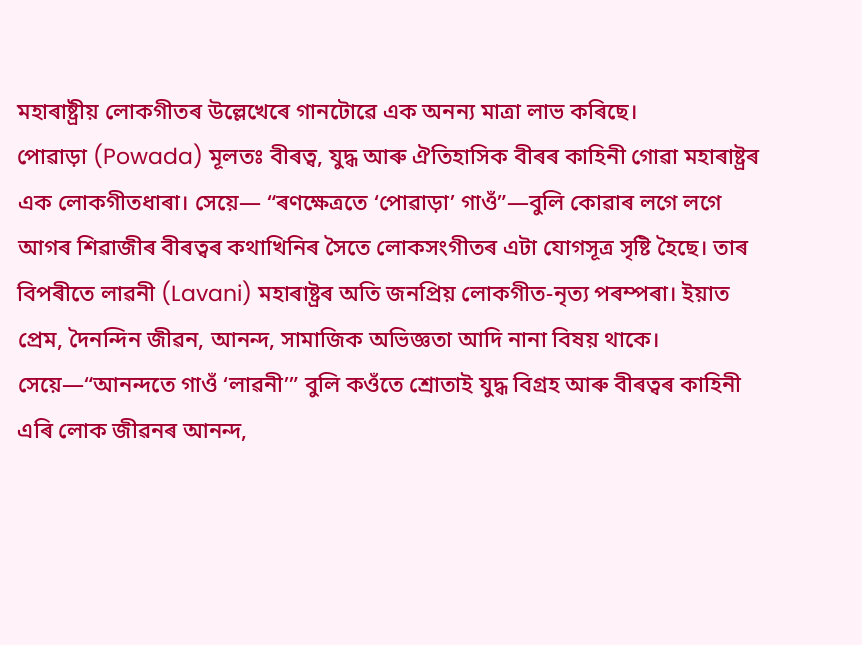মহাৰাষ্ট্ৰীয় লোকগীতৰ উল্লেখেৰে গানটোৱে এক অনন্য মাত্ৰা লাভ কৰিছে।
পোৱাড়া (Powada) মূলতঃ বীৰত্ব, যুদ্ধ আৰু ঐতিহাসিক বীৰৰ কাহিনী গোৱা মহাৰাষ্ট্ৰৰ এক লোকগীতধাৰা। সেয়ে— “ৰণক্ষেত্ৰতে ‘পোৱাড়া’ গাওঁ”—বুলি কোৱাৰ লগে লগে আগৰ শিৱাজীৰ বীৰত্বৰ কথাখিনিৰ সৈতে লোকসংগীতৰ এটা যোগসূত্ৰ সৃষ্টি হৈছে। তাৰ বিপৰীতে লাৱনী (Lavani) মহাৰাষ্ট্ৰৰ অতি জনপ্ৰিয় লোকগীত-নৃত্য পৰম্পৰা। ইয়াত প্ৰেম, দৈনন্দিন জীৱন, আনন্দ, সামাজিক অভিজ্ঞতা আদি নানা বিষয় থাকে। সেয়ে—“আনন্দতে গাওঁ ‘লাৱনী’” বুলি কওঁতে শ্ৰোতাই যুদ্ধ বিগ্ৰহ আৰু বীৰত্বৰ কাহিনী এৰি লোক জীৱনৰ আনন্দ,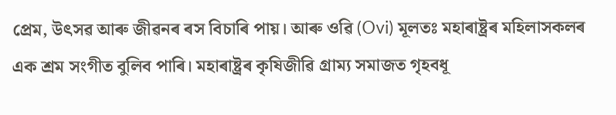প্ৰেম, উৎসৱ আৰু জীৱনৰ ৰস বিচাৰি পায়। আৰু ওৱি (Ovi) মূলতঃ মহাৰাষ্ট্ৰৰ মহিলাসকলৰ এক শ্ৰম সংগীত বুলিব পাৰি। মহাৰাষ্ট্ৰৰ কৃষিজীৱি গ্ৰাম্য সমাজত গৃহবধূ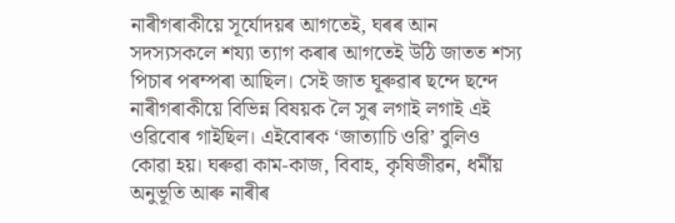নাৰীগৰাকীয়ে সূৰ্যোদয়ৰ আগতেই, ঘৰৰ আন সদস্যসকলে শয্যা ত্যাগ কৰাৰ আগতেই উঠি জাতত শস্য পিচাৰ পৰম্পৰা আছিল। সেই জাত ঘূৰুৱাৰ ছন্দে ছন্দে নাৰীগৰাকীয়ে বিভিন্ন বিষয়ক লৈ সুৰ লগাই লগাই এই ওৱিবোৰ গাইছিল। এইবোৰক ‘জাত্যাচি ওৱি’ বুলিও কোৱা হয়। ঘৰুৱা কাম-কাজ, বিবাহ, কৃষিজীৱন, ধৰ্মীয় অনুভূতি আৰু নাৰীৰ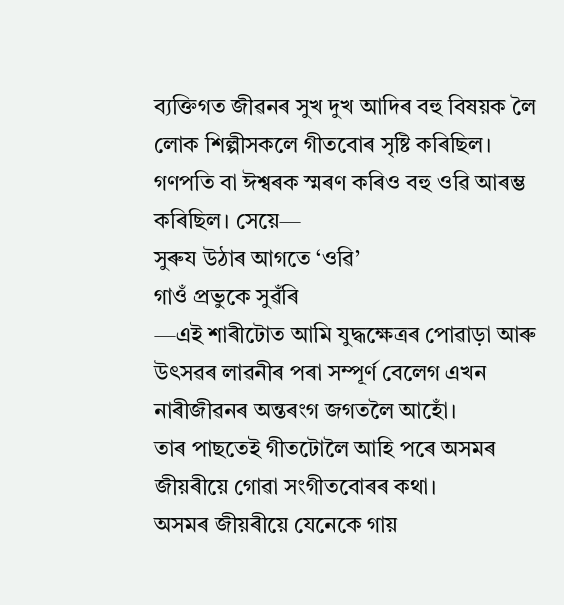ব্যক্তিগত জীৱনৰ সুখ দুখ আদিৰ বহু বিষয়ক লৈ লোক শিল্পীসকলে গীতবোৰ সৃষ্টি কৰিছিল। গণপতি বা ঈশ্বৰক স্মৰণ কৰিও বহু ওৱি আৰম্ভ কৰিছিল। সেয়ে—
সুৰুয উঠাৰ আগতে ‘ওৱি’
গাওঁ প্ৰভুকে সুৱঁৰি
—এই শাৰীটোত আমি যুদ্ধক্ষেত্ৰৰ পোৱাড়া আৰু উৎসৱৰ লাৱনীৰ পৰা সম্পূৰ্ণ বেলেগ এখন নাৰীজীৱনৰ অন্তৰংগ জগতলৈ আহোঁ।
তাৰ পাছতেই গীতটোলৈ আহি পৰে অসমৰ জীয়ৰীয়ে গোৱা সংগীতবোৰৰ কথা।
অসমৰ জীয়ৰীয়ে যেনেকে গায়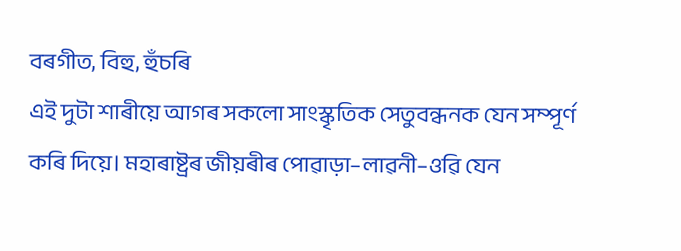বৰগীত, বিহু, হুঁচৰি
এই দুটা শাৰীয়ে আগৰ সকলো সাংস্কৃতিক সেতুবন্ধনক যেন সম্পূৰ্ণ কৰি দিয়ে। মহাৰাষ্ট্ৰৰ জীয়ৰীৰ পোৱাড়া–লাৱনী–ওৱি যেন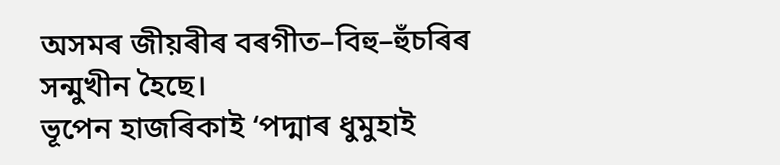অসমৰ জীয়ৰীৰ বৰগীত–বিহু–হুঁচৰিৰ সন্মুখীন হৈছে।
ভূপেন হাজৰিকাই ‘পদ্মাৰ ধুমুহাই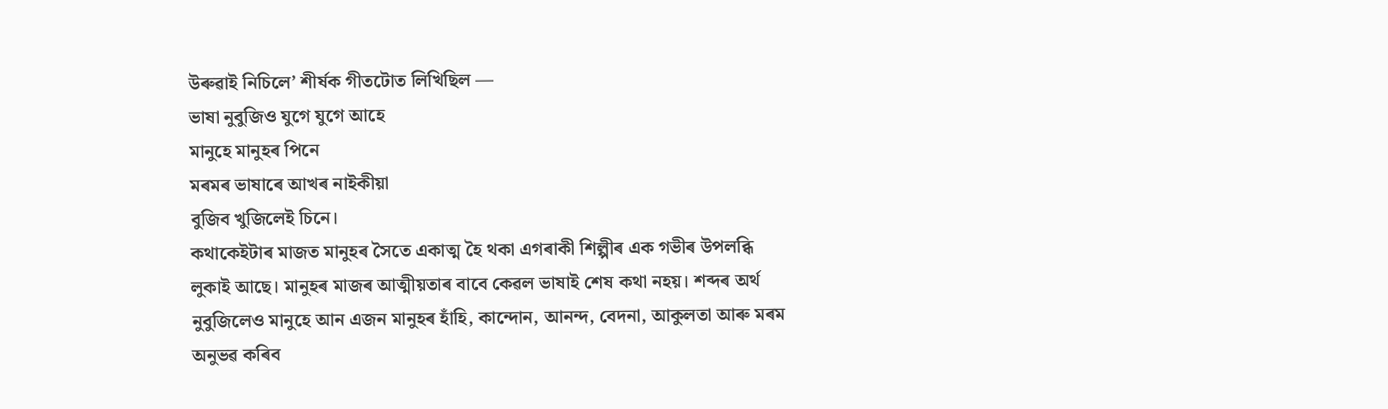উৰুৱাই নিচিলে’ শীৰ্ষক গীতটোত লিখিছিল —
ভাষা নুবুজিও যুগে যুগে আহে
মানুহে মানুহৰ পিনে
মৰমৰ ভাষাৰে আখৰ নাইকীয়া
বুজিব খুজিলেই চিনে।
কথাকেইটাৰ মাজত মানুহৰ সৈতে একাত্ম হৈ থকা এগৰাকী শিল্পীৰ এক গভীৰ উপলব্ধি লুকাই আছে। মানুহৰ মাজৰ আত্মীয়তাৰ বাবে কেৱল ভাষাই শেষ কথা নহয়। শব্দৰ অৰ্থ নুবুজিলেও মানুহে আন এজন মানুহৰ হাঁহি, কান্দোন, আনন্দ, বেদনা, আকুলতা আৰু মৰম অনুভৱ কৰিব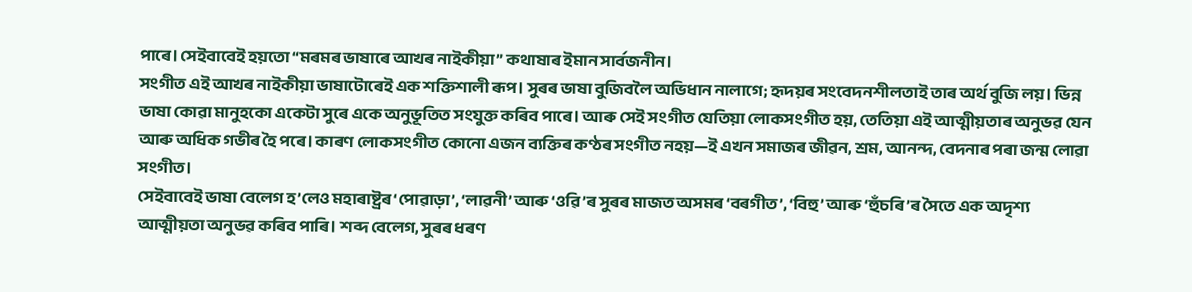পাৰে। সেইবাবেই হয়তো “মৰমৰ ভাষাৰে আখৰ নাইকীয়া” কথাষাৰ ইমান সাৰ্বজনীন।
সংগীত এই আখৰ নাইকীয়া ভাষাটোৰেই এক শক্তিশালী ৰূপ। সুৰৰ ভাষা বুজিবলৈ অভিধান নালাগে; হৃদয়ৰ সংবেদনশীলতাই তাৰ অৰ্থ বুজি লয়। ভিন্ন ভাষা কোৱা মানুহকো একেটা সুৰে একে অনুভূতিত সংযুক্ত কৰিব পাৰে। আৰু সেই সংগীত যেতিয়া লোকসংগীত হয়, তেতিয়া এই আত্মীয়তাৰ অনুভৱ যেন আৰু অধিক গভীৰ হৈ পৰে। কাৰণ লোকসংগীত কোনো এজন ব্যক্তিৰ কণ্ঠৰ সংগীত নহয়—ই এখন সমাজৰ জীৱন, শ্ৰম, আনন্দ, বেদনাৰ পৰা জন্ম লোৱা সংগীত।
সেইবাবেই ভাষা বেলেগ হ’লেও মহাৰাষ্ট্ৰৰ ‘পোৱাড়া’, ‘লাৱনী’ আৰু ‘ওৱি’ৰ সুৰৰ মাজত অসমৰ ‘বৰগীত’, ‘বিহু’ আৰু ‘হুঁচৰি’ৰ সৈতে এক অদৃশ্য আত্মীয়তা অনুভৱ কৰিব পাৰি। শব্দ বেলেগ, সুৰৰ ধৰণ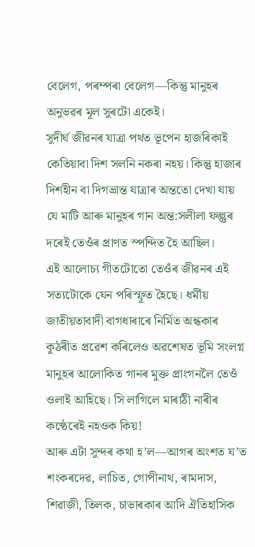বেলেগ, পৰম্পৰা বেলেগ—কিন্তু মানুহৰ অনুভৱৰ মূল সুৰটো একেই।
সুদীৰ্ঘ জীৱনৰ যাত্ৰা পথত ভূপেন হাজৰিকাই কেতিয়াবা দিশ সলনি নকৰা নহয়। কিন্তু হাজাৰ দিশহীন বা দিগভ্ৰান্ত যাত্ৰাৰ অন্ততো দেখা যায় যে মাটি আৰু মানুহৰ গান অন্ত:সলীলা ফল্গুৰ দৰেই তেওঁৰ প্ৰাণত স্পন্দিত হৈ আছিল।
এই আলোচ্য গীতটোতো তেওঁৰ জীৱনৰ এই সত্যটোকে যেন পৰিস্ফূত হৈছে। ধৰ্মীয় জাতীয়তাবাদী বাগধাৰাৰে নিৰ্মিত অন্ধকাৰ কুঠৰীত প্ৰৱেশ কৰিলেও অৱশেষত ভূমি সংলগ্ন মানুহৰ আলোকিত গানৰ মুক্ত প্ৰাংগনলৈ তেওঁ ওলাই আহিছে। সি লাগিলে মাৰাঠী নাৰীৰ কণ্ঠেৰেই নহওক কিয়!
আৰু এটা সুন্দৰ কথা হ’ল—আগৰ অংশত য’ত শংকৰদেৱ, লাচিত, গোপীনাথ, ৰামদাস, শিৱাজী, তিলক, চাভাৰকাৰ আদি ঐতিহাসিক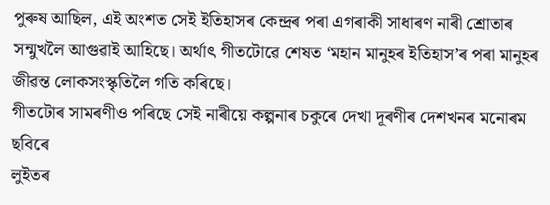পুৰুষ আছিল, এই অংশত সেই ইতিহাসৰ কেন্দ্ৰৰ পৰা এগৰাকী সাধাৰণ নাৰী শ্ৰোতাৰ সন্মুখলৈ আগুৱাই আহিছে। অৰ্থাৎ গীতটোৱে শেষত ‘মহান মানুহৰ ইতিহাস’ৰ পৰা মানুহৰ জীৱন্ত লোকসংস্কৃতিলৈ গতি কৰিছে।
গীতটোৰ সামৰণীও পৰিছে সেই নাৰীয়ে কল্পনাৰ চকুৰে দেখা দূৰণীৰ দেশখনৰ মনোৰম ছবিৰে
লুইতৰ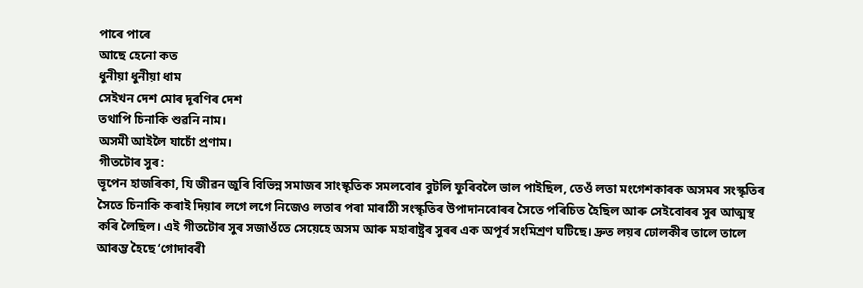পাৰে পাৰে
আছে হেনো কত
ধুনীয়া ধুনীয়া ধাম
সেইখন দেশ মোৰ দূৰণিৰ দেশ
তথাপি চিনাকি শুৱনি নাম।
অসমী আইলৈ যাচোঁ প্রণাম।
গীতটোৰ সুৰ:
ভূপেন হাজৰিকা, যি জীৱন জুৰি বিভিন্ন সমাজৰ সাংস্কৃতিক সমলবোৰ বুটলি ফুৰিবলৈ ভাল পাইছিল, তেওঁ লতা মংগেশকাৰক অসমৰ সংস্কৃতিৰ সৈতে চিনাকি কৰাই দিয়াৰ লগে লগে নিজেও লতাৰ পৰা মাৰাঠী সংস্কৃতিৰ উপাদানবোৰৰ সৈতে পৰিচিত হৈছিল আৰু সেইবোৰৰ সুৰ আত্মস্থ কৰি লৈছিল। এই গীতটোৰ সুৰ সজাওঁতে সেয়েহে অসম আৰু মহাৰাষ্ট্ৰৰ সুৰৰ এক অপূৰ্ব সংমিশ্ৰণ ঘটিছে। দ্ৰুত লয়ৰ ঢোলকীৰ তালে তালে আৰম্ভ হৈছে ‘গোদাবৰী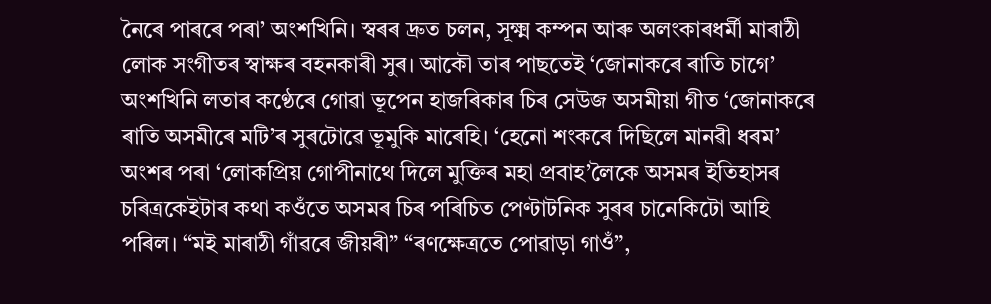নৈৰে পাৰৰে পৰা’ অংশখিনি। স্বৰৰ দ্ৰুত চলন, সূক্ষ্ম কম্পন আৰু অলংকাৰধৰ্মী মাৰাঠী লোক সংগীতৰ স্বাক্ষৰ বহনকাৰী সুৰ। আকৌ তাৰ পাছতেই ‘জোনাকৰে ৰাতি চাগে’ অংশখিনি লতাৰ কণ্ঠেৰে গোৱা ভূপেন হাজৰিকাৰ চিৰ সেউজ অসমীয়া গীত ‘জোনাকৰে ৰাতি অসমীৰে মটি’ৰ সুৰটোৱে ভূমুকি মাৰেহি। ‘হেনো শংকৰে দিছিলে মানৱী ধৰম’ অংশৰ পৰা ‘লোকপ্ৰিয় গোপীনাথে দিলে মুক্তিৰ মহা প্ৰবাহ’লৈকে অসমৰ ইতিহাসৰ চৰিত্ৰকেইটাৰ কথা কওঁতে অসমৰ চিৰ পৰিচিত পেণ্টাটনিক সুৰৰ চানেকিটো আহি পৰিল। “মই মাৰাঠী গাঁৱৰে জীয়ৰী” “ৰণক্ষেত্ৰতে পোৱাড়া গাওঁ”,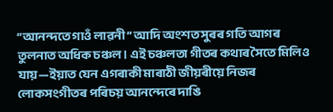“আনন্দতে গাওঁ লাৱনী” আদি অংশত সুৰৰ গতি আগৰ তুলনাত অধিক চঞ্চল। এই চঞ্চলতা গীতৰ কথাৰ সৈতে মিলিও যায়—ইয়াত যেন এগৰাকী মাৰাঠী জীয়ৰীয়ে নিজৰ লোকসংগীতৰ পৰিচয় আনন্দেৰে দাঙি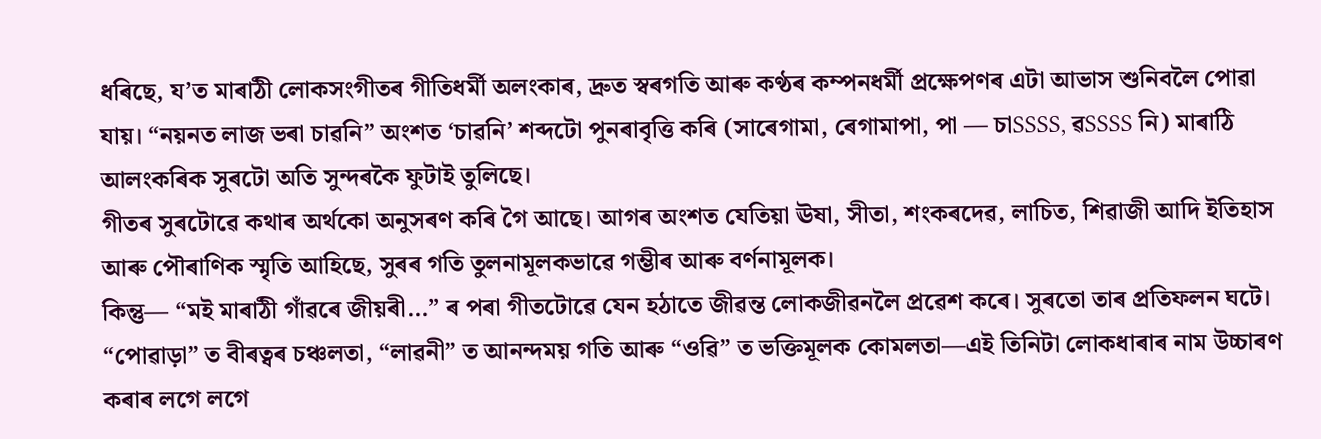ধৰিছে, য’ত মাৰাঠী লোকসংগীতৰ গীতিধৰ্মী অলংকাৰ, দ্ৰুত স্বৰগতি আৰু কণ্ঠৰ কম্পনধৰ্মী প্ৰক্ষেপণৰ এটা আভাস শুনিবলৈ পোৱা যায়। “নয়নত লাজ ভৰা চাৱনি” অংশত ‘চাৱনি’ শব্দটো পুনৰাবৃত্তি কৰি (সাৰেগামা, ৰেগামাপা, পা — চাSSSS, ৱSSSS নি) মাৰাঠি আলংকৰিক সুৰটো অতি সুন্দৰকৈ ফুটাই তুলিছে।
গীতৰ সুৰটোৱে কথাৰ অৰ্থকো অনুসৰণ কৰি গৈ আছে। আগৰ অংশত যেতিয়া ঊষা, সীতা, শংকৰদেৱ, লাচিত, শিৱাজী আদি ইতিহাস আৰু পৌৰাণিক স্মৃতি আহিছে, সুৰৰ গতি তুলনামূলকভাৱে গম্ভীৰ আৰু বৰ্ণনামূলক।
কিন্তু— “মই মাৰাঠী গাঁৱৰে জীয়ৰী…” ৰ পৰা গীতটোৱে যেন হঠাতে জীৱন্ত লোকজীৱনলৈ প্ৰৱেশ কৰে। সুৰতো তাৰ প্ৰতিফলন ঘটে। “পোৱাড়া” ত বীৰত্বৰ চঞ্চলতা, “লাৱনী” ত আনন্দময় গতি আৰু “ওৱি” ত ভক্তিমূলক কোমলতা—এই তিনিটা লোকধাৰাৰ নাম উচ্চাৰণ কৰাৰ লগে লগে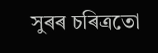সুৰৰ চৰিত্ৰতো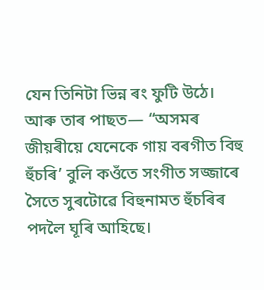যেন তিনিটা ভিন্ন ৰং ফুটি উঠে।
আৰু তাৰ পাছত— “অসমৰ জীয়ৰীয়ে যেনেকে গায় বৰগীত বিহু হুঁচৰি’ বুলি কওঁতে সংগীত সজ্জাৰে সৈতে সুৰটোৱে বিহুনামত হুঁচৰিৰ পদলৈ ঘূৰি আহিছে।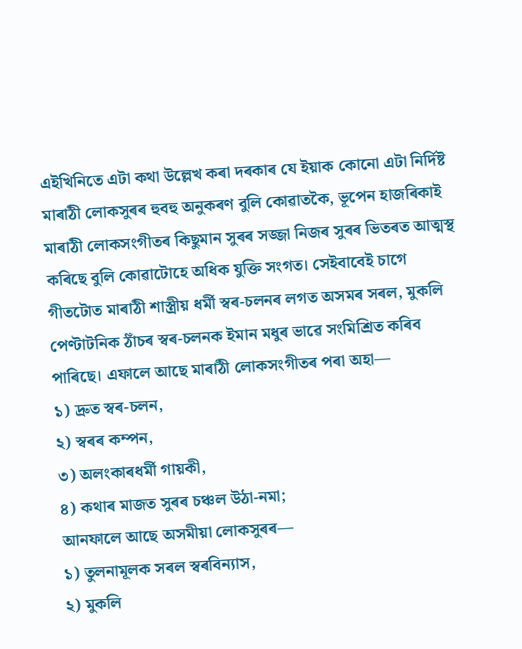এইখিনিতে এটা কথা উল্লেখ কৰা দৰকাৰ যে ইয়াক কোনো এটা নিৰ্দিষ্ট মাৰাঠী লোকসুৰৰ হুবহু অনুকৰণ বুলি কোৱাতকৈ, ভূপেন হাজৰিকাই মাৰাঠী লোকসংগীতৰ কিছুমান সুৰৰ সজ্জা নিজৰ সুৰৰ ভিতৰত আত্মস্থ কৰিছে বুলি কোৱাটোহে অধিক যুক্তি সংগত। সেইবাবেই চাগে গীতটোত মাৰাঠী শাস্ত্ৰীয় ধৰ্মী স্বৰ-চলনৰ লগত অসমৰ সৰল, মুকলি পেণ্টাটনিক ঠাঁচৰ স্বৰ-চলনক ইমান মধুৰ ভাৱে সংমিশ্ৰিত কৰিব পাৰিছে। এফালে আছে মাৰাঠী লোকসংগীতৰ পৰা অহা—
১) দ্ৰুত স্বৰ-চলন,
২) স্বৰৰ কম্পন,
৩) অলংকাৰধৰ্মী গায়কী,
৪) কথাৰ মাজত সুৰৰ চঞ্চল উঠা-নমা;
আনফালে আছে অসমীয়া লোকসুৰৰ—
১) তুলনামূলক সৰল স্বৰবিন্যাস,
২) মুকলি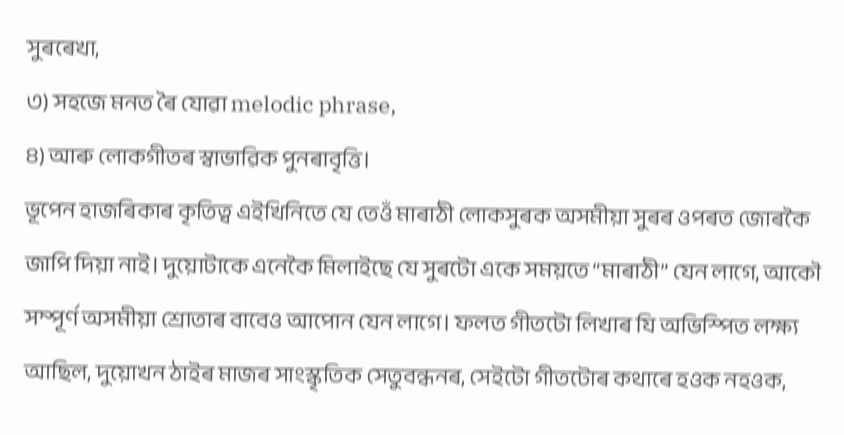সুৰৰেখা,
৩) সহজে মনত ৰৈ যোৱা melodic phrase,
৪) আৰু লোকগীতৰ স্বাভাৱিক পুনৰাবৃত্তি।
ভূপেন হাজৰিকাৰ কৃতিত্ব এইখিনিতে যে তেওঁ মাৰাঠী লোকসুৰক অসমীয়া সুৰৰ ওপৰত জোৰকৈ জাপি দিয়া নাই। দুয়োটাকে এনেকৈ মিলাইছে যে সুৰটো একে সময়তে “মাৰাঠী” যেন লাগে, আকৌ সম্পূৰ্ণ অসমীয়া শ্ৰোতাৰ বাবেও আপোন যেন লাগে। ফলত গীতটো লিখাৰ যি অভিস্পিত লক্ষ্য আছিল, দুয়োখন ঠাইৰ মাজৰ সাংস্কৃতিক সেতুবন্ধনৰ, সেইটো গীতটোৰ কথাৰে হওক নহওক,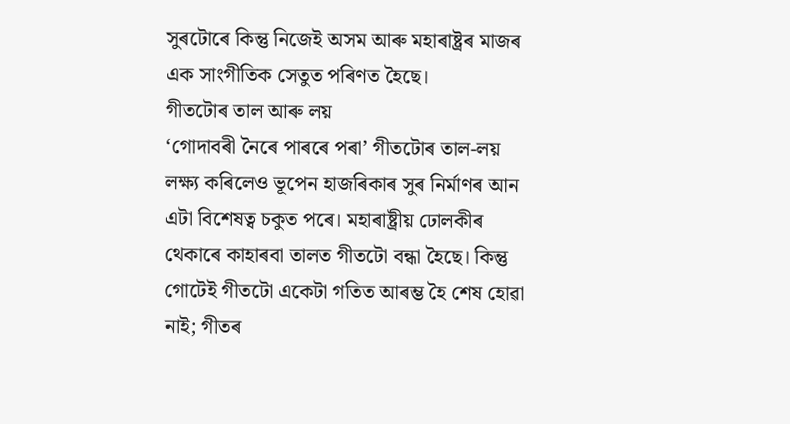সুৰটোৰে কিন্তু নিজেই অসম আৰু মহাৰাষ্ট্ৰৰ মাজৰ এক সাংগীতিক সেতুত পৰিণত হৈছে।
গীতটোৰ তাল আৰু লয়
‘গোদাবৰী নৈৰে পাৰৰে পৰা’ গীতটোৰ তাল-লয় লক্ষ্য কৰিলেও ভূপেন হাজৰিকাৰ সুৰ নিৰ্মাণৰ আন এটা বিশেষত্ব চকুত পৰে। মহাৰাষ্ট্ৰীয় ঢোলকীৰ থেকাৰে কাহাৰবা তালত গীতটো বন্ধা হৈছে। কিন্তু গোটেই গীতটো একেটা গতিত আৰম্ভ হৈ শেষ হোৱা নাই; গীতৰ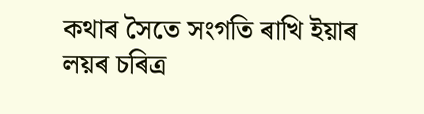কথাৰ সৈতে সংগতি ৰাখি ইয়াৰ লয়ৰ চৰিত্ৰ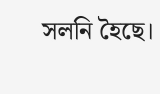সলনি হৈছে।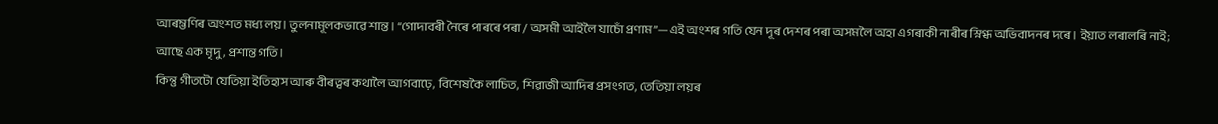আৰম্ভণিৰ অংশত মধ্য লয়। তুলনামূলকভাৱে শান্ত। “গোদাবৰী নৈৰে পাৰৰে পৰা / অসমী আইলৈ যাচোঁ প্ৰণাম”—এই অংশৰ গতি যেন দূৰ দেশৰ পৰা অসমলৈ অহা এগৰাকী নাৰীৰ স্নিগ্ধ অভিবাদনৰ দৰে। ইয়াত লৰালৰি নাই; আছে এক মৃদু, প্ৰশান্ত গতি।
কিন্তু গীতটো যেতিয়া ইতিহাস আৰু বীৰত্বৰ কথালৈ আগবাঢ়ে, বিশেষকৈ লাচিত, শিৱাজী আদিৰ প্ৰসংগত, তেতিয়া লয়ৰ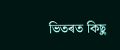ভিতৰত কিছু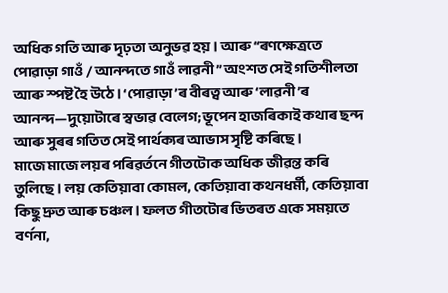অধিক গতি আৰু দৃঢ়তা অনুভৱ হয়। আৰু “ৰণক্ষেত্ৰতে পোৱাড়া গাওঁ / আনন্দতে গাওঁ লাৱনী” অংশত সেই গতিশীলতা আৰু স্পষ্ট হৈ উঠে। ‘পোৱাড়া’ৰ বীৰত্ব আৰু ‘লাৱনী’ৰ আনন্দ—দুয়োটাৰে স্বভাৱ বেলেগ; ভূপেন হাজৰিকাই কথাৰ ছন্দ আৰু সুৰৰ গতিত সেই পাৰ্থক্যৰ আভাস সৃষ্টি কৰিছে।
মাজে মাজে লয়ৰ পৰিৱৰ্তনে গীতটোক অধিক জীৱন্ত কৰি তুলিছে। লয় কেতিয়াবা কোমল, কেতিয়াবা কথনধৰ্মী, কেতিয়াবা কিছু দ্ৰুত আৰু চঞ্চল। ফলত গীতটোৰ ভিতৰত একে সময়তে বৰ্ণনা,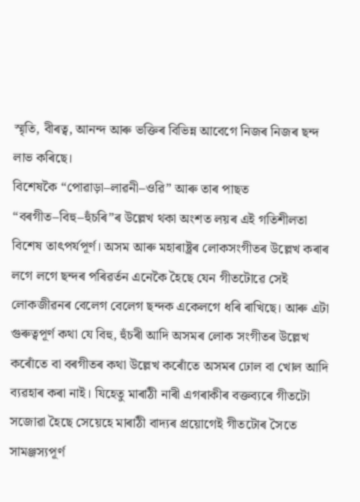স্মৃতি, বীৰত্ব, আনন্দ আৰু ভক্তিৰ বিভিন্ন আবেগে নিজৰ নিজৰ ছন্দ লাভ কৰিছে।
বিশেষকৈ “পোৱাড়া–লাৱনী–ওৱি” আৰু তাৰ পাছত “বৰগীত–বিহু–হুঁচৰি”ৰ উল্লেখ থকা অংশত লয়ৰ এই গতিশীলতা বিশেষ তাৎপৰ্যপূৰ্ণ। অসম আৰু মহাৰাষ্ট্ৰৰ লোকসংগীতৰ উল্লেখ কৰাৰ লগে লগে ছন্দৰ পৰিৱৰ্তন এনেকৈ হৈছে যেন গীতটোৱে সেই লোকজীৱনৰ বেলেগ বেলেগ ছন্দক একেলগে ধৰি ৰাখিছে। আৰু এটা গুৰুত্বপূৰ্ণ কথা যে বিহু, হুঁচৰী আদি অসমৰ লোক সংগীতৰ উল্লেখ কৰোঁতে বা বৰগীতৰ কথা উল্লেখ কৰোঁতে অসমৰ ঢোল বা খোল আদি ব্যৱহাৰ কৰা নাই। যিহেতু মাৰাঠী নাৰী এগৰাকীৰ বক্তব্যৰে গীতটো সজোৱা হৈছে সেয়েহে মাৰাঠী বাদ্যৰ প্ৰয়োগেই গীতটোৰ সৈতে সামঞ্জস্যপূৰ্ণ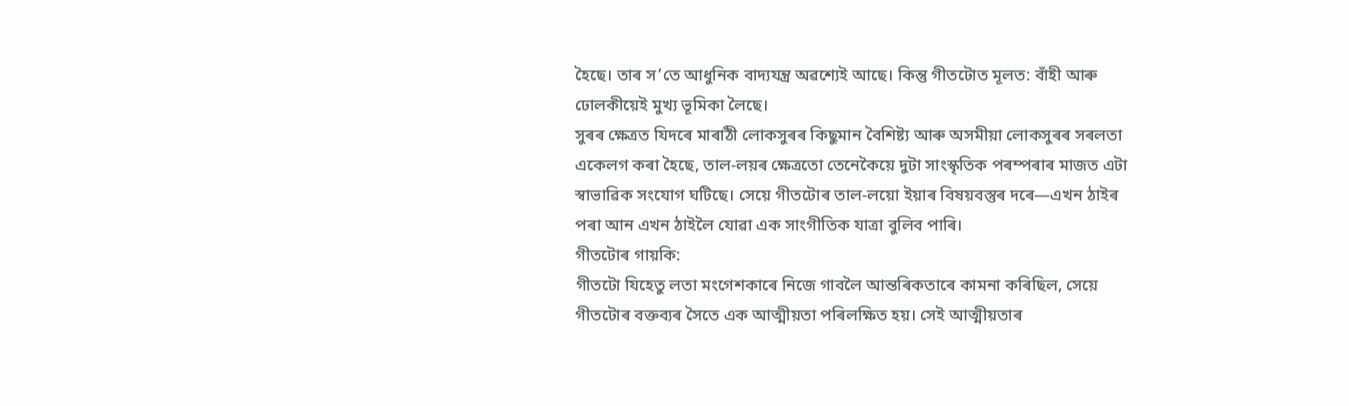হৈছে। তাৰ স’তে আধুনিক বাদ্যযন্ত্ৰ অৱশ্যেই আছে। কিন্তু গীতটোত মূলত: বাঁহী আৰু ঢোলকীয়েই মুখ্য ভূমিকা লৈছে।
সুৰৰ ক্ষেত্ৰত যিদৰে মাৰাঠী লোকসুৰৰ কিছুমান বৈশিষ্ট্য আৰু অসমীয়া লোকসুৰৰ সৰলতা একেলগ কৰা হৈছে, তাল-লয়ৰ ক্ষেত্ৰতো তেনেকৈয়ে দুটা সাংস্কৃতিক পৰম্পৰাৰ মাজত এটা স্বাভাৱিক সংযোগ ঘটিছে। সেয়ে গীতটোৰ তাল-লয়ো ইয়াৰ বিষয়বস্তুৰ দৰে—এখন ঠাইৰ পৰা আন এখন ঠাইলৈ যোৱা এক সাংগীতিক যাত্ৰা বুলিব পাৰি।
গীতটোৰ গায়কি:
গীতটো যিহেতু লতা মংগেশকাৰে নিজে গাবলৈ আন্তৰিকতাৰে কামনা কৰিছিল, সেয়ে গীতটোৰ বক্তব্যৰ সৈতে এক আত্মীয়তা পৰিলক্ষিত হয়। সেই আত্মীয়তাৰ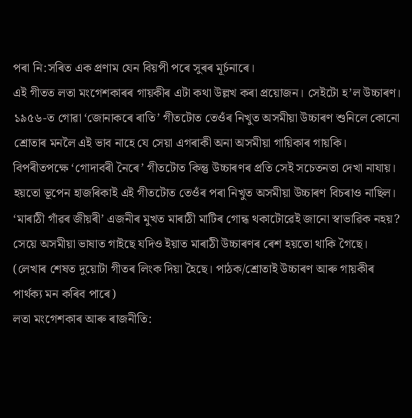পৰা নি:সৰিত এক প্ৰণাম যেন বিয়পী পৰে সুৰৰ মূৰ্চনাৰে।
এই গীতত লতা মংগেশকাৰৰ গায়কীৰ এটা কথা উল্লখ কৰা প্ৰয়োজন। সেইটো হ’ল উচ্চাৰণ। ১৯৫৬-ত গোৱা ‘জোনাকৰে ৰাতি’ গীতটোত তেওঁৰ নিখুত অসমীয়া উচ্চাৰণ শুনিলে কোনো শ্ৰোতাৰ মনলৈ এই ভাব নাহে যে সেয়া এগৰাকী অনা অসমীয়া গায়িকাৰ গায়কি। বিপৰীতপক্ষে ‘গোদাবৰী নৈৰে’ গীতটোত কিন্তু উচ্চাৰণৰ প্ৰতি সেই সচেতনতা দেখা নাযায়। হয়তো ভূপেন হাজৰিকাই এই গীতটোত তেওঁৰ পৰা নিখুত অসমীয়া উচ্চাৰণ বিচৰাও নাছিল। ‘মাৰাঠী গাঁৱৰ জীয়ৰী’ এজনীৰ মুখত মাৰাঠী মাটিৰ গোন্ধ থকাটোৱেই জানো স্বাভাৱিক নহয়? সেয়ে অসমীয়া ভাষাত গাইছে যদিও ইয়াত মাৰাঠী উচ্চাৰণৰ ৰেশ হয়তো থাকি গৈছে। (লেখাৰ শেষত দুয়োটা গীতৰ লিংক দিয়া হৈছে। পাঠক/শ্ৰোতাই উচ্চাৰণ আৰু গায়কীৰ পাৰ্থক্য মন কৰিব পাৰে)
লতা মংগেশকাৰ আৰু ৰাজনীতি: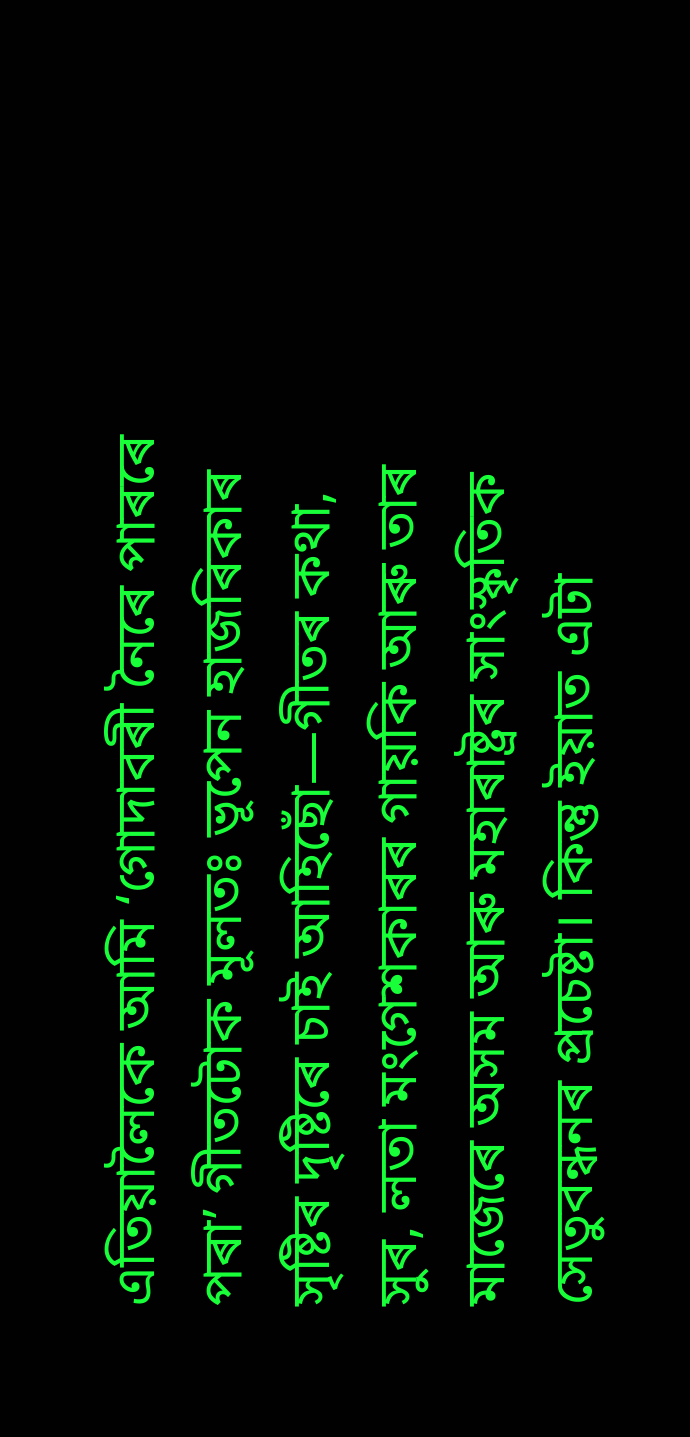এতিয়ালৈকে আমি ‘গোদাবৰী নৈৰে পাৰৰে পৰা’ গীতটোক মূলতঃ ভূপেন হাজৰিকাৰ সৃষ্টিৰ দৃষ্টিৰে চাই আহিছোঁ—গীতৰ কথা, সুৰ, লতা মংগেশকাৰৰ গায়কি আৰু তাৰ মাজেৰে অসম আৰু মহাৰাষ্ট্ৰৰ সাংস্কৃতিক সেতুবন্ধনৰ প্ৰচেষ্টা। কিন্তু ইয়াত এটা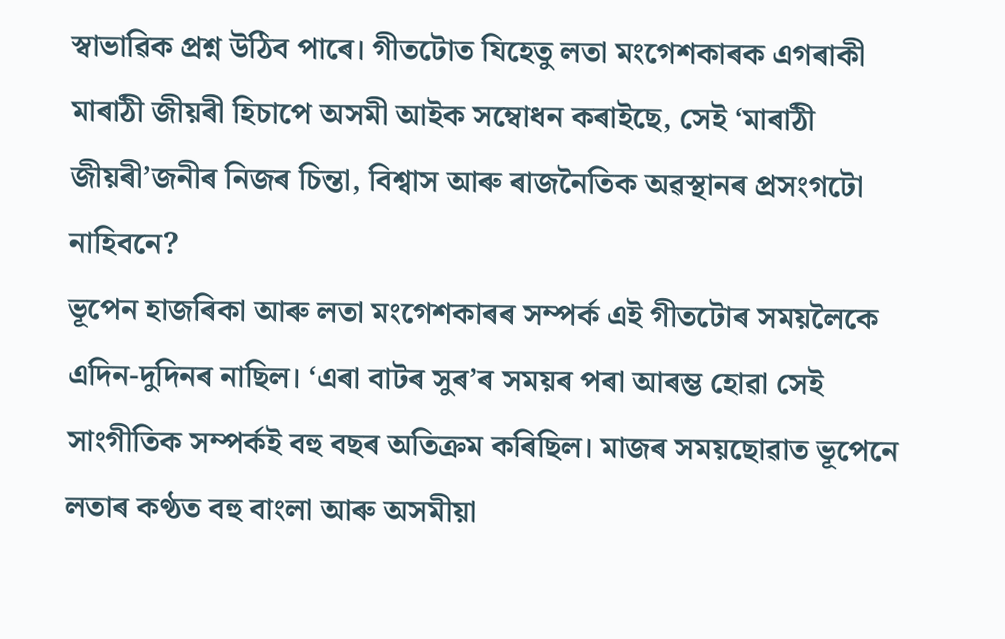স্বাভাৱিক প্ৰশ্ন উঠিব পাৰে। গীতটোত যিহেতু লতা মংগেশকাৰক এগৰাকী মাৰাঠী জীয়ৰী হিচাপে অসমী আইক সম্বোধন কৰাইছে, সেই ‘মাৰাঠী জীয়ৰী’জনীৰ নিজৰ চিন্তা, বিশ্বাস আৰু ৰাজনৈতিক অৱস্থানৰ প্ৰসংগটো নাহিবনে?
ভূপেন হাজৰিকা আৰু লতা মংগেশকাৰৰ সম্পৰ্ক এই গীতটোৰ সময়লৈকে এদিন-দুদিনৰ নাছিল। ‘এৰা বাটৰ সুৰ’ৰ সময়ৰ পৰা আৰম্ভ হোৱা সেই সাংগীতিক সম্পৰ্কই বহু বছৰ অতিক্ৰম কৰিছিল। মাজৰ সময়ছোৱাত ভূপেনে লতাৰ কণ্ঠত বহু বাংলা আৰু অসমীয়া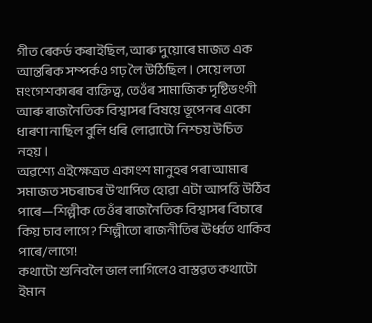গীত ৰেকৰ্ড কৰাইছিল, আৰু দুয়োৰে মাজত এক আন্তৰিক সম্পৰ্কও গঢ় লৈ উঠিছিল। সেয়ে লতা মংগেশকাৰৰ ব্যক্তিত্ব, তেওঁৰ সামাজিক দৃষ্টিভংগী আৰু ৰাজনৈতিক বিশ্বাসৰ বিষয়ে ভূপেনৰ একো ধাৰণা নাছিল বুলি ধৰি লোৱাটো নিশ্চয় উচিত নহয়।
অৱশ্যে এইক্ষেত্ৰত একাংশ মানুহৰ পৰা আমাৰ সমাজত সচৰাচৰ উত্থাপিত হোৱা এটা আপত্তি উঠিব পাৰে—শিল্পীক তেওঁৰ ৰাজনৈতিক বিশ্বাসৰ বিচাৰে কিয় চাব লাগে? শিল্পীতো ৰাজনীতিৰ ঊৰ্ধ্বত থাকিব পাৰে/লাগে!
কথাটো শুনিবলৈ ভাল লাগিলেও বাস্তৱত কথাটো ইমান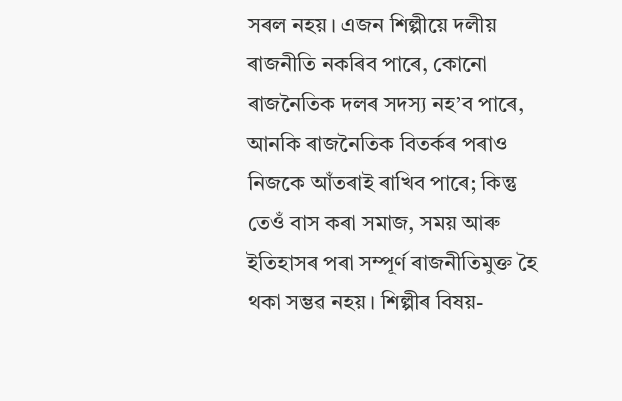সৰল নহয়। এজন শিল্পীয়ে দলীয় ৰাজনীতি নকৰিব পাৰে, কোনো ৰাজনৈতিক দলৰ সদস্য নহ’ব পাৰে, আনকি ৰাজনৈতিক বিতৰ্কৰ পৰাও নিজকে আঁতৰাই ৰাখিব পাৰে; কিন্তু তেওঁ বাস কৰা সমাজ, সময় আৰু ইতিহাসৰ পৰা সম্পূৰ্ণ ৰাজনীতিমুক্ত হৈ থকা সম্ভৱ নহয়। শিল্পীৰ বিষয়-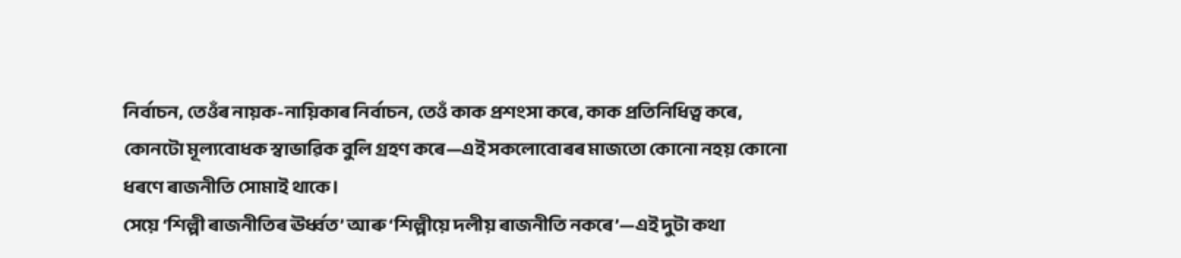নিৰ্বাচন, তেওঁৰ নায়ক-নায়িকাৰ নিৰ্বাচন, তেওঁ কাক প্ৰশংসা কৰে, কাক প্ৰতিনিধিত্ব কৰে, কোনটো মূল্যবোধক স্বাভাৱিক বুলি গ্ৰহণ কৰে—এই সকলোবোৰৰ মাজতো কোনো নহয় কোনো ধৰণে ৰাজনীতি সোমাই থাকে।
সেয়ে ‘শিল্পী ৰাজনীতিৰ ঊৰ্ধ্বত’ আৰু ‘শিল্পীয়ে দলীয় ৰাজনীতি নকৰে’—এই দুটা কথা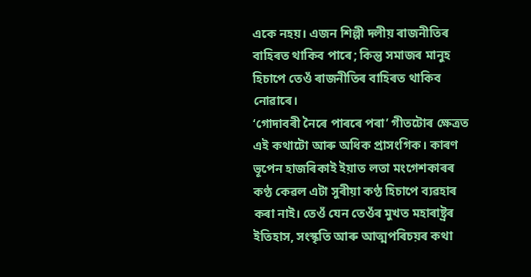একে নহয়। এজন শিল্পী দলীয় ৰাজনীতিৰ বাহিৰত থাকিব পাৰে; কিন্তু সমাজৰ মানুহ হিচাপে তেওঁ ৰাজনীতিৰ বাহিৰত থাকিব নোৱাৰে।
‘গোদাবৰী নৈৰে পাৰৰে পৰা’ গীতটোৰ ক্ষেত্ৰত এই কথাটো আৰু অধিক প্ৰাসংগিক। কাৰণ ভূপেন হাজৰিকাই ইয়াত লতা মংগেশকাৰৰ কণ্ঠ কেৱল এটা সুৰীয়া কণ্ঠ হিচাপে ব্যৱহাৰ কৰা নাই। তেওঁ যেন তেওঁৰ মুখত মহাৰাষ্ট্ৰৰ ইতিহাস, সংস্কৃতি আৰু আত্মপৰিচয়ৰ কথা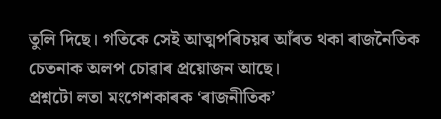তুলি দিছে। গতিকে সেই আত্মপৰিচয়ৰ আঁৰত থকা ৰাজনৈতিক চেতনাক অলপ চোৱাৰ প্ৰয়োজন আছে।
প্ৰশ্নটো লতা মংগেশকাৰক ‘ৰাজনীতিক’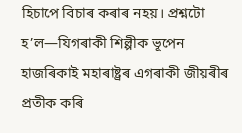হিচাপে বিচাৰ কৰাৰ নহয়। প্ৰশ্নটো হ’ল—যিগৰাকী শিল্পীক ভূপেন হাজৰিকাই মহাৰাষ্ট্ৰৰ এগৰাকী জীয়ৰীৰ প্ৰতীক কৰি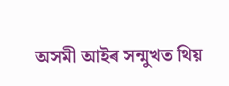অসমী আইৰ সন্মুখত থিয়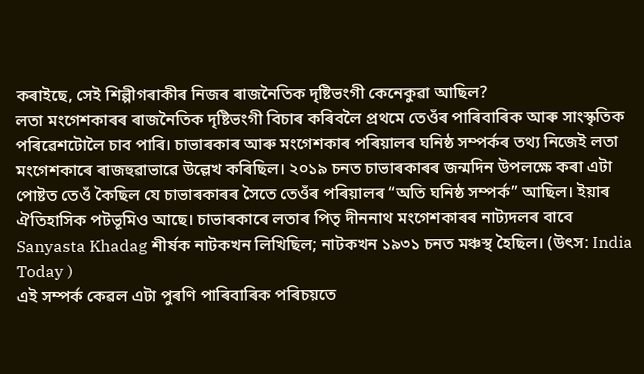কৰাইছে, সেই শিল্পীগৰাকীৰ নিজৰ ৰাজনৈতিক দৃষ্টিভংগী কেনেকুৱা আছিল?
লতা মংগেশকাৰৰ ৰাজনৈতিক দৃষ্টিভংগী বিচাৰ কৰিবলৈ প্ৰথমে তেওঁৰ পাৰিবাৰিক আৰু সাংস্কৃতিক পৰিৱেশটোলৈ চাব পাৰি। চাভাৰকাৰ আৰু মংগেশকাৰ পৰিয়ালৰ ঘনিষ্ঠ সম্পৰ্কৰ তথ্য নিজেই লতা মংগেশকাৰে ৰাজহুৱাভাৱে উল্লেখ কৰিছিল। ২০১৯ চনত চাভাৰকাৰৰ জন্মদিন উপলক্ষে কৰা এটা পোষ্টত তেওঁ কৈছিল যে চাভাৰকাৰৰ সৈতে তেওঁৰ পৰিয়ালৰ “অতি ঘনিষ্ঠ সম্পৰ্ক” আছিল। ইয়াৰ ঐতিহাসিক পটভূমিও আছে। চাভাৰকাৰে লতাৰ পিতৃ দীননাথ মংগেশকাৰৰ নাট্যদলৰ বাবে Sanyasta Khadag শীৰ্ষক নাটকখন লিখিছিল; নাটকখন ১৯৩১ চনত মঞ্চস্থ হৈছিল। (উৎস: India Today )
এই সম্পৰ্ক কেৱল এটা পুৰণি পাৰিবাৰিক পৰিচয়তে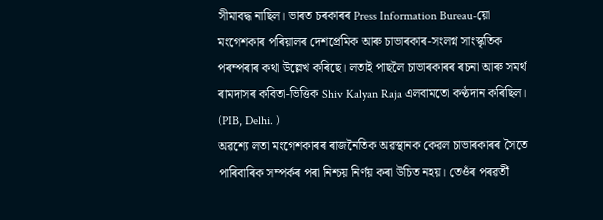সীমাবদ্ধ নাছিল। ভাৰত চৰকাৰৰ Press Information Bureau-য়ো মংগেশকাৰ পৰিয়ালৰ দেশপ্ৰেমিক আৰু চাভাৰকাৰ-সংলগ্ন সাংস্কৃতিক পৰম্পৰাৰ কথা উল্লেখ কৰিছে। লতাই পাছলৈ চাভাৰকাৰৰ ৰচনা আৰু সমৰ্থ ৰামদাসৰ কবিতা-ভিত্তিক Shiv Kalyan Raja এলবামতো কণ্ঠদান কৰিছিল। (PIB, Delhi. )
অৱশ্যে লতা মংগেশকাৰৰ ৰাজনৈতিক অৱস্থানক কেৱল চাভাৰকাৰৰ সৈতে পাৰিবাৰিক সম্পৰ্কৰ পৰা নিশ্চয় নিৰ্ণয় কৰা উচিত নহয়। তেওঁৰ পৰৱৰ্তী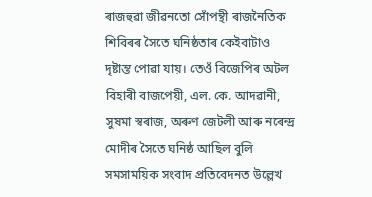ৰাজহুৱা জীৱনতো সোঁপন্থী ৰাজনৈতিক শিবিৰৰ সৈতে ঘনিষ্ঠতাৰ কেইবাটাও দৃষ্টান্ত পোৱা যায়। তেওঁ বিজেপিৰ অটল বিহাৰী বাজপেয়ী, এল. কে. আদৱানী, সুষমা স্বৰাজ, অৰুণ জেটলী আৰু নৰেন্দ্ৰ মোদীৰ সৈতে ঘনিষ্ঠ আছিল বুলি সমসাময়িক সংবাদ প্ৰতিবেদনত উল্লেখ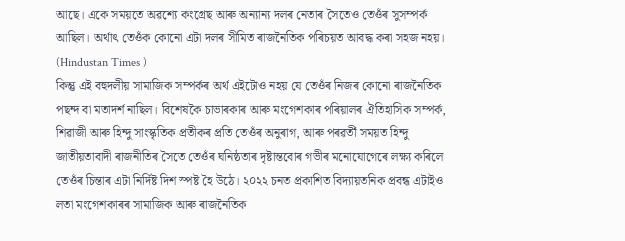আছে। একে সময়তে অৱশ্যে কংগ্ৰেছ আৰু অন্যান্য দলৰ নেতাৰ সৈতেও তেওঁৰ সুসম্পৰ্ক আছিল। অৰ্থাৎ তেওঁক কোনো এটা দলৰ সীমিত ৰাজনৈতিক পৰিচয়ত আবদ্ধ কৰা সহজ নহয়। (Hindustan Times )
কিন্তু এই বহুদলীয় সামাজিক সম্পৰ্কৰ অৰ্থ এইটোও নহয় যে তেওঁৰ নিজৰ কোনো ৰাজনৈতিক পছন্দ বা মতাদৰ্শ নাছিল। বিশেষকৈ চাভাৰকাৰ আৰু মংগেশকাৰ পৰিয়ালৰ ঐতিহাসিক সম্পৰ্ক, শিৱাজী আৰু হিন্দু সাংস্কৃতিক প্ৰতীকৰ প্ৰতি তেওঁৰ অনুৰাগ, আৰু পৰৱৰ্তী সময়ত হিন্দু জাতীয়তাবাদী ৰাজনীতিৰ সৈতে তেওঁৰ ঘনিষ্ঠতাৰ দৃষ্টান্তবোৰ গভীৰ মনোযোগেৰে লক্ষ্য কৰিলে তেওঁৰ চিন্তাৰ এটা নিৰ্দিষ্ট দিশ স্পষ্ট হৈ উঠে। ২০২২ চনত প্ৰকাশিত বিদ্যায়তনিক প্ৰবন্ধ এটাইও লতা মংগেশকাৰৰ সামাজিক আৰু ৰাজনৈতিক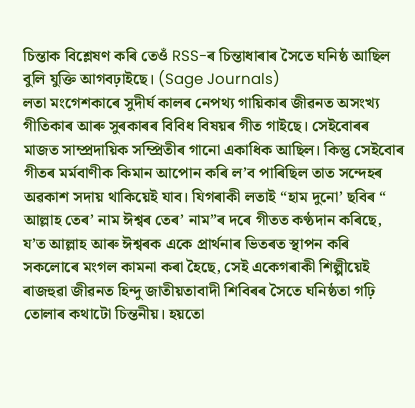চিন্তাক বিশ্লেষণ কৰি তেওঁ RSS-ৰ চিন্তাধাৰাৰ সৈতে ঘনিষ্ঠ আছিল বুলি যুক্তি আগবঢ়াইছে। (Sage Journals)
লতা মংগেশকাৰে সুদীৰ্ঘ কালৰ নেপথ্য গায়িকাৰ জীৱনত অসংখ্য গীতিকাৰ আৰু সুৰকাৰৰ বিবিধ বিষয়ৰ গীত গাইছে। সেইবোৰৰ মাজত সাম্প্ৰদায়িক সম্প্ৰিতীৰ গানো একাধিক আছিল। কিন্তু সেইবোৰ গীতৰ মৰ্মবাণীক কিমান আপোন কৰি ল’ব পাৰিছিল তাত সন্দেহৰ অৱকাশ সদায় থাকিয়েই যাব। যিগৰাকী লতাই “হাম দুনো’ ছবিৰ “ আল্লাহ তেৰ’ নাম ঈশ্বৰ তেৰ’ নাম”ৰ দৰে গীতত কণ্ঠদান কৰিছে, য’ত আল্লাহ আৰু ঈশ্বৰক একে প্ৰাৰ্থনাৰ ভিতৰত স্থাপন কৰি সকলোৰে মংগল কামনা কৰা হৈছে, সেই একেগৰাকী শিল্পীয়েই ৰাজহুৱা জীৱনত হিন্দু জাতীয়তাবাদী শিবিৰৰ সৈতে ঘনিষ্ঠতা গঢ়ি তোলাৰ কথাটো চিন্তনীয়। হয়তো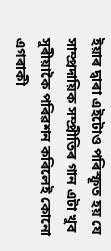ইয়াৰ দ্বাৰা এইটোও পৰিস্ফূত হয় যে সাম্প্ৰদায়িক সম্প্ৰীতিৰ গান এটা খুব সুৰীয়াকৈ পৰিৱশন কৰিলেই কোনো এগৰাকী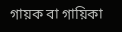গায়ক বা গায়িকা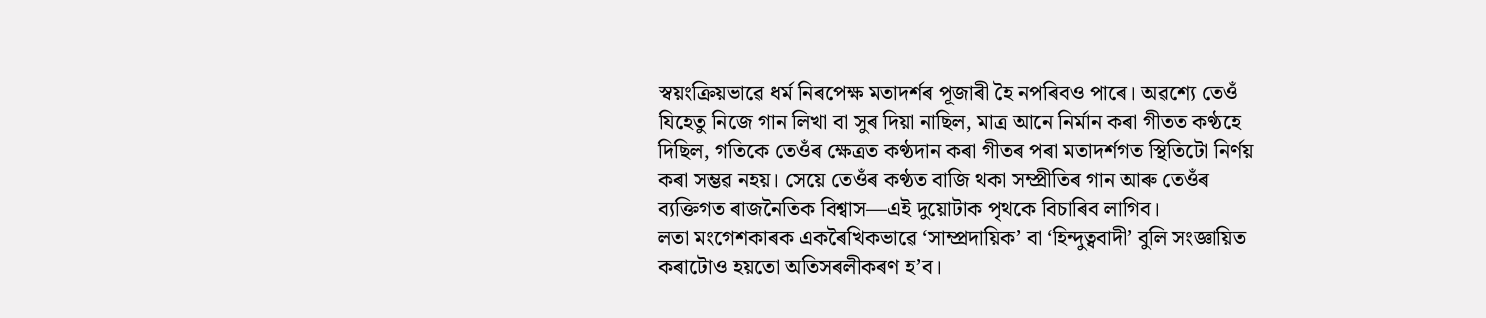স্বয়ংক্ৰিয়ভাৱে ধৰ্ম নিৰপেক্ষ মতাদৰ্শৰ পূজাৰী হৈ নপৰিবও পাৰে। অৱশ্যে তেওঁ যিহেতু নিজে গান লিখা বা সুৰ দিয়া নাছিল, মাত্ৰ আনে নিৰ্মান কৰা গীতত কণ্ঠহে দিছিল, গতিকে তেওঁৰ ক্ষেত্ৰত কণ্ঠদান কৰা গীতৰ পৰা মতাদৰ্শগত স্থিতিটো নিৰ্ণয় কৰা সম্ভৱ নহয়। সেয়ে তেওঁৰ কণ্ঠত বাজি থকা সম্প্ৰীতিৰ গান আৰু তেওঁৰ ব্যক্তিগত ৰাজনৈতিক বিশ্বাস—এই দুয়োটাক পৃথকে বিচাৰিব লাগিব।
লতা মংগেশকাৰক একৰৈখিকভাৱে ‘সাম্প্ৰদায়িক’ বা ‘হিন্দুত্ববাদী’ বুলি সংজ্ঞায়িত কৰাটোও হয়তো অতিসৰলীকৰণ হ’ব।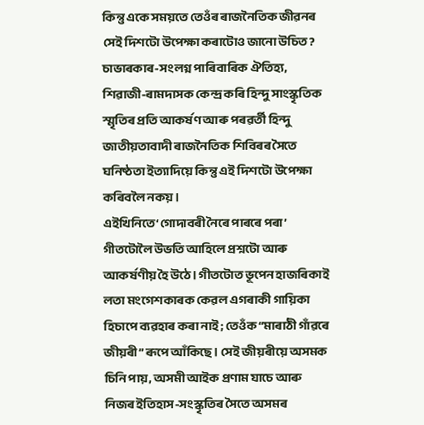কিন্তু একে সময়তে তেওঁৰ ৰাজনৈতিক জীৱনৰ সেই দিশটো উপেক্ষা কৰাটোও জানো উচিত? চাভাৰকাৰ-সংলগ্ন পাৰিবাৰিক ঐতিহ্য, শিৱাজী-ৰামদাসক কেন্দ্ৰ কৰি হিন্দু সাংস্কৃতিক স্মৃতিৰ প্ৰতি আকৰ্ষণ আৰু পৰৱৰ্তী হিন্দু জাতীয়তাবাদী ৰাজনৈতিক শিবিৰৰ সৈতে ঘনিষ্ঠতা ইত্যাদিয়ে কিন্তু এই দিশটো উপেক্ষা কৰিবলৈ নকয়।
এইখিনিতে ‘গোদাবৰী নৈৰে পাৰৰে পৰা’ গীতটোলৈ উভতি আহিলে প্ৰশ্নটো আৰু আকৰ্ষণীয় হৈ উঠে। গীতটোত ভূপেন হাজৰিকাই লতা মংগেশকাৰক কেৱল এগৰাকী গায়িকা হিচাপে ব্যৱহাৰ কৰা নাই; তেওঁক “মাৰাঠী গাঁৱৰে জীয়ৰী” ৰূপে আঁকিছে। সেই জীয়ৰীয়ে অসমক চিনি পায়, অসমী আইক প্ৰণাম যাচে আৰু নিজৰ ইতিহাস-সংস্কৃতিৰ সৈতে অসমৰ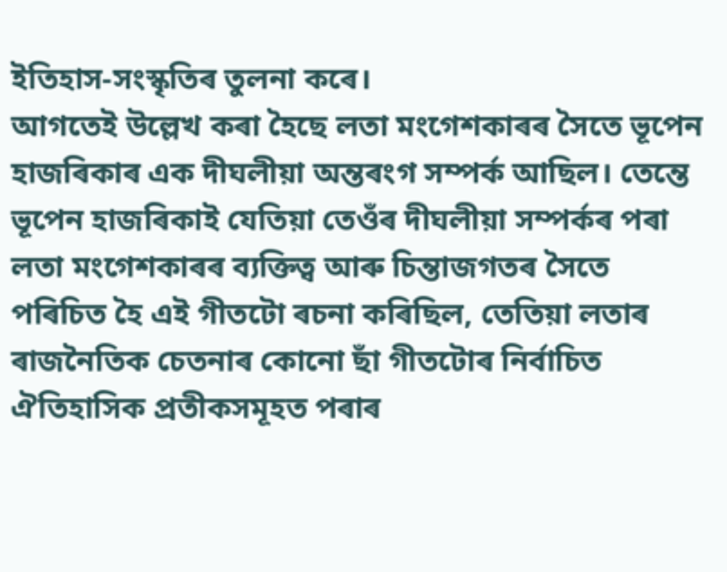ইতিহাস-সংস্কৃতিৰ তুলনা কৰে।
আগতেই উল্লেখ কৰা হৈছে লতা মংগেশকাৰৰ সৈতে ভূপেন হাজৰিকাৰ এক দীঘলীয়া অন্তৰংগ সম্পৰ্ক আছিল। তেন্তে ভূপেন হাজৰিকাই যেতিয়া তেওঁৰ দীঘলীয়া সম্পৰ্কৰ পৰা লতা মংগেশকাৰৰ ব্যক্তিত্ব আৰু চিন্তাজগতৰ সৈতে পৰিচিত হৈ এই গীতটো ৰচনা কৰিছিল, তেতিয়া লতাৰ ৰাজনৈতিক চেতনাৰ কোনো ছাঁ গীতটোৰ নিৰ্বাচিত ঐতিহাসিক প্ৰতীকসমূহত পৰাৰ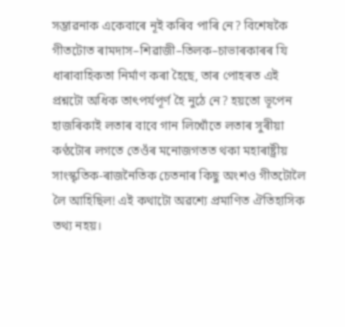সম্ভাৱনাক একেবাৰে নূই কৰিব পাৰি নে? বিশেষকৈ গীতটোত ৰামদাস–শিৱাজী–তিলক–চাভাৰকাৰৰ যি ধাৰাবাহিকতা নিৰ্মাণ কৰা হৈছে, তাৰ পোহৰত এই প্ৰশ্নটো অধিক তাৎপৰ্যপূৰ্ণ হৈ নুঠে নে? হয়তো ভূপেন হাজৰিকাই লতাৰ বাবে গান লিখোঁতে লতাৰ সুৰীয়া কণ্ঠটোৰ লগতে তেওঁৰ মনোজগতত থকা মহাৰাষ্ট্ৰীয় সাংস্কৃতিক-ৰাজনৈতিক চেতনাৰ কিছু অংশও গীতটোলৈ লৈ আহিছিল! এই কথাটো অৱশ্যে প্ৰমাণিত ঐতিহাসিক তথ্য নহয়।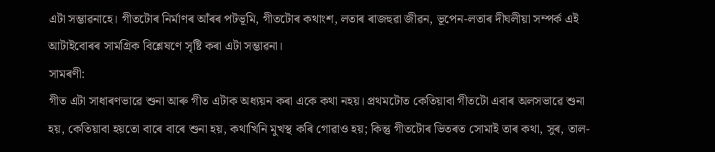এটা সম্ভাৱনাহে। গীতটোৰ নিৰ্মাণৰ আঁৰৰ পটভূমি, গীতটোৰ কথাংশ, লতাৰ ৰাজহুৱা জীৱন, ভূপেন-লতাৰ দীঘলীয়া সম্পৰ্ক এই আটাইবোৰৰ সামগ্ৰিক বিশ্লেষণে সৃষ্টি কৰা এটা সম্ভাৱনা।
সামৰণী:
গীত এটা সাধাৰণভাৱে শুনা আৰু গীত এটাক অধ্যয়ন কৰা একে কথা নহয়। প্ৰথমটোত কেতিয়াবা গীতটো এবাৰ অলসভাৱে শুনা হয়, কেতিয়াবা হয়তো বাৰে বাৰে শুনা হয়, কথাখিনি মুখস্থ কৰি গোৱাও হয়; কিন্তু গীতটোৰ ভিতৰত সোমাই তাৰ কথা, সুৰ, তাল-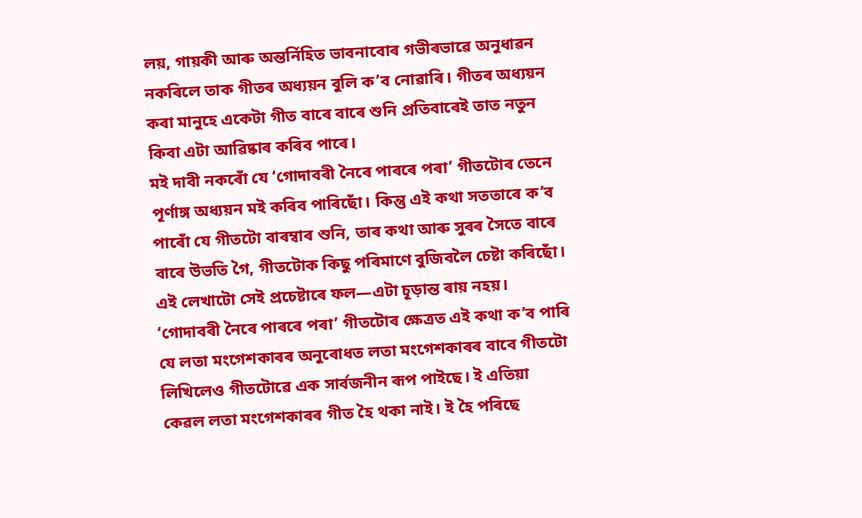লয়, গায়কী আৰু অন্তৰ্নিহিত ভাবনাবোৰ গভীৰভাৱে অনুধাৱন নকৰিলে তাক গীতৰ অধ্যয়ন বুলি ক’ব নোৱাৰি। গীতৰ অধ্যয়ন কৰা মানুহে একেটা গীত বাৰে বাৰে শুনি প্ৰতিবাৰেই তাত নতুন কিবা এটা আৱিষ্কাৰ কৰিব পাৰে।
মই দাবী নকৰোঁ যে ‘গোদাবৰী নৈৰে পাৰৰে পৰা’ গীতটোৰ তেনে পূৰ্ণাঙ্গ অধ্যয়ন মই কৰিব পাৰিছোঁ। কিন্তু এই কথা সততাৰে ক’ব পাৰোঁ যে গীতটো বাৰম্বাৰ শুনি, তাৰ কথা আৰু সুৰৰ সৈতে বাৰে বাৰে উভতি গৈ, গীতটোক কিছু পৰিমাণে বুজিবলৈ চেষ্টা কৰিছোঁ। এই লেখাটো সেই প্ৰচেষ্টাৰে ফল—এটা চূড়ান্ত ৰায় নহয়।
‘গোদাবৰী নৈৰে পাৰৰে পৰা’ গীতটোৰ ক্ষেত্ৰত এই কথা ক’ব পাৰি যে লতা মংগেশকাৰৰ অনুৰোধত লতা মংগেশকাৰৰ বাবে গীতটো লিখিলেও গীতটোৱে এক সাৰ্বজনীন ৰূপ পাইছে। ই এতিয়া কেৱল লতা মংগেশকাৰৰ গীত হৈ থকা নাই। ই হৈ পৰিছে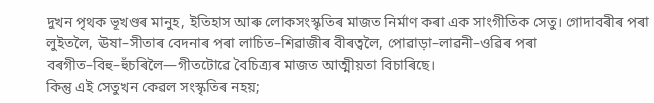দুখন পৃথক ভূখণ্ডৰ মানুহ, ইতিহাস আৰু লোকসংস্কৃতিৰ মাজত নিৰ্মাণ কৰা এক সাংগীতিক সেতু। গোদাবৰীৰ পৰা লুইতলৈ, ঊষা–সীতাৰ বেদনাৰ পৰা লাচিত–শিৱাজীৰ বীৰত্বলৈ, পোৱাড়া–লাৱনী–ওৱিৰ পৰা বৰগীত–বিহু–হুঁচৰিলৈ—গীতটোৱে বৈচিত্ৰ্যৰ মাজত আত্মীয়তা বিচাৰিছে।
কিন্তু এই সেতুখন কেৱল সংস্কৃতিৰ নহয়;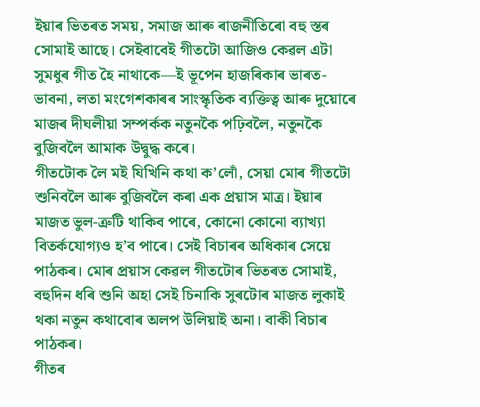ইয়াৰ ভিতৰত সময়, সমাজ আৰু ৰাজনীতিৰো বহু স্তৰ সোমাই আছে। সেইবাবেই গীতটো আজিও কেৱল এটা সুমধুৰ গীত হৈ নাথাকে—ই ভূপেন হাজৰিকাৰ ভাৰত-ভাবনা, লতা মংগেশকাৰৰ সাংস্কৃতিক ব্যক্তিত্ব আৰু দুয়োৰে মাজৰ দীঘলীয়া সম্পৰ্কক নতুনকৈ পঢ়িবলৈ, নতুনকৈ বুজিবলৈ আমাক উদ্বুদ্ধ কৰে।
গীতটোক লৈ মই যিখিনি কথা ক’লোঁ, সেয়া মোৰ গীতটো শুনিবলৈ আৰু বুজিবলৈ কৰা এক প্ৰয়াস মাত্ৰ। ইয়াৰ মাজত ভুল-ত্ৰুটি থাকিব পাৰে, কোনো কোনো ব্যাখ্যা বিতৰ্কযোগ্যও হ’ব পাৰে। সেই বিচাৰৰ অধিকাৰ সেয়ে পাঠকৰ। মোৰ প্ৰয়াস কেৱল গীতটোৰ ভিতৰত সোমাই, বহুদিন ধৰি শুনি অহা সেই চিনাকি সুৰটোৰ মাজত লুকাই থকা নতুন কথাবোৰ অলপ উলিয়াই অনা। বাকী বিচাৰ পাঠকৰ।
গীতৰ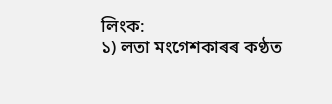লিংক:
১) লতা মংগেশকাৰৰ কণ্ঠত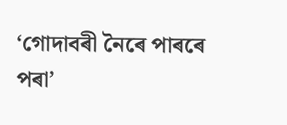‘গোদাবৰী নৈৰে পাৰৰে পৰা’